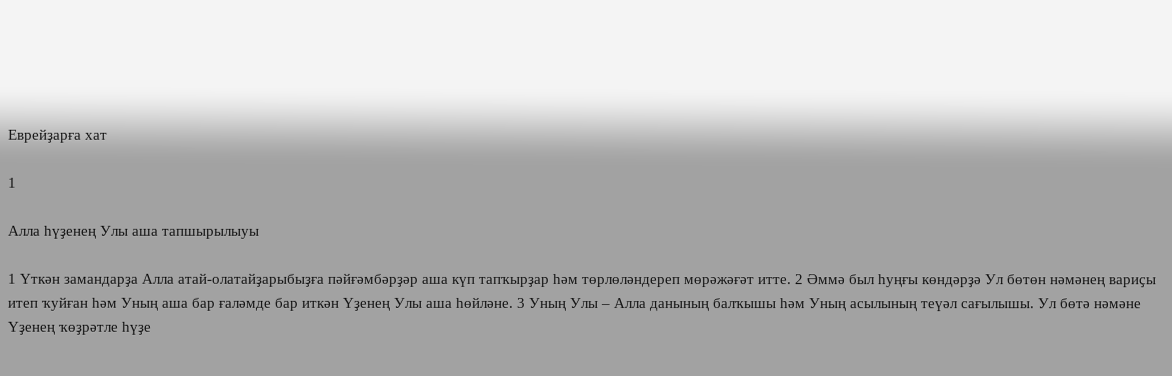Еврейҙарға хат

1

Алла һүҙенең Улы аша тапшырылыуы

1 Үткән замандарҙа Алла атай-олатайҙарыбыҙға пәйғәмбәрҙәр аша күп тапҡырҙар һәм төрлөләндереп мөрәжәғәт итте. 2 Әммә был һуңғы көндәрҙә Ул бөтөн нәмәнең вариҫы итеп ҡуйған һәм Уның аша бар ғаләмде бар иткән Үҙенең Улы аша һөйләне. 3 Уның Улы – Алла данының балҡышы һәм Уның асылының теүәл сағылышы. Ул бөтә нәмәне Үҙенең ҡөҙрәтле һүҙе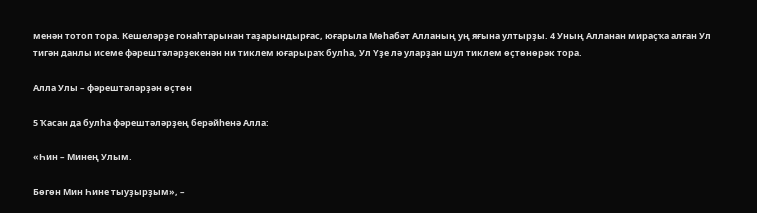менән тотоп тора. Кешеләрҙе гонаһтарынан таҙарындырғас, юғарыла Мөһабәт Алланың уң яғына ултырҙы. 4 Уның Алланан мираҫҡа алған Ул тигән данлы исеме фәрештәләрҙекенән ни тиклем юғарыраҡ булһа, Ул Үҙе лә уларҙан шул тиклем өҫтөнөрәк тора.

Алла Улы – фәрештәләрҙән өҫтөн

5 Ҡасан да булһа фәрештәләрҙең берәйһенә Алла:

«Һин – Минең Улым.

Бөгөн Мин Һине тыуҙырҙым», –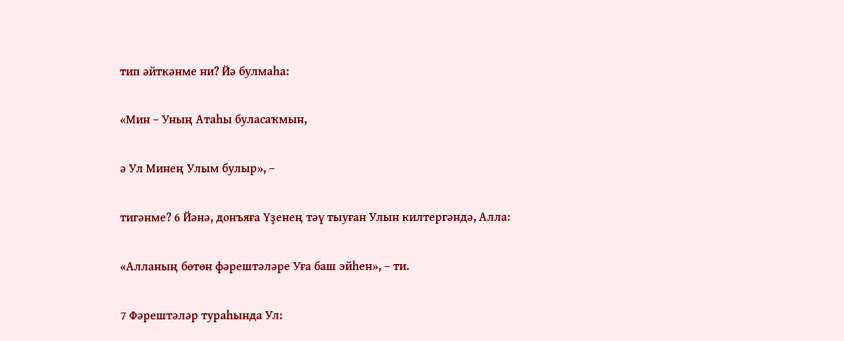тип әйткәнме ни? Йә булмаһа:

«Мин – Уның Атаһы буласаҡмын,

ә Ул Минең Улым булыр», –

тигәнме? 6 Йәнә, донъяға Үҙенең тәү тыуған Улын килтергәндә, Алла:

«Алланың бөтөн фәрештәләре Уға баш эйһен», – ти.

7 Фәрештәләр тураһында Ул: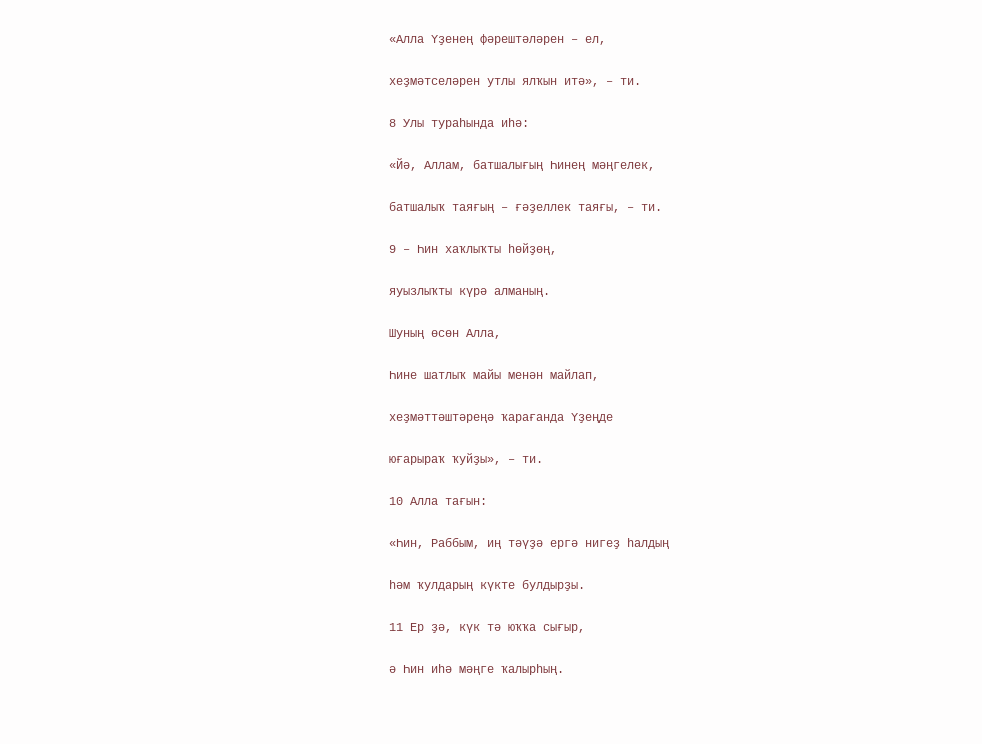«Алла Үҙенең фәрештәләрен – ел,

хеҙмәтселәрен утлы ялҡын итә», – ти.

8 Улы тураһында иһә:

«Йә, Аллам, батшалығың Һинең мәңгелек,

батшалыҡ таяғың – ғәҙеллек таяғы, – ти.

9 – Һин хаҡлыҡты һөйҙөң,

яуызлыҡты күрә алманың.

Шуның өсөн Алла,

Һине шатлыҡ майы менән майлап,

хеҙмәттәштәреңә ҡарағанда Үҙеңде

юғарыраҡ ҡуйҙы», – ти.

10 Алла тағын:

«Һин, Раббым, иң тәүҙә ергә нигеҙ һалдың

һәм ҡулдарың күкте булдырҙы.

11 Ер ҙә, күк тә юҡҡа сығыр,

ә Һин иһә мәңге ҡалырһың.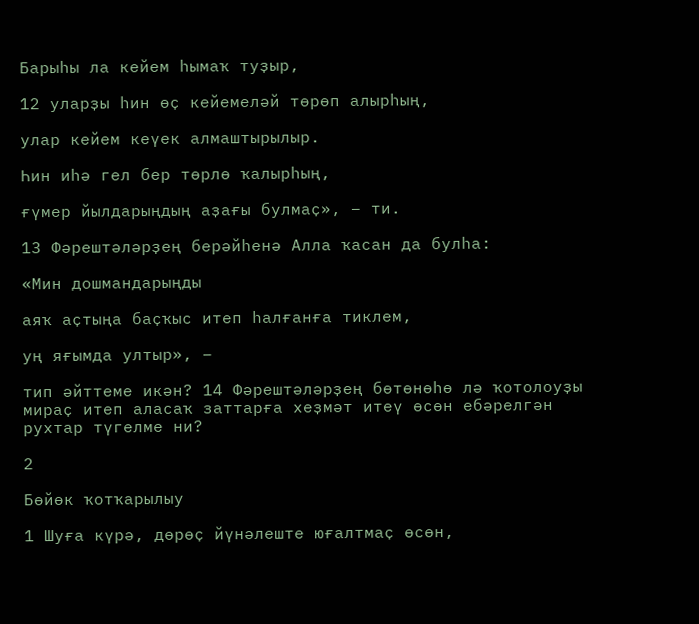Барыһы ла кейем һымаҡ туҙыр,

12 уларҙы һин өҫ кейемеләй төрөп алырһың,

улар кейем кеүек алмаштырылыр.

Һин иһә гел бер төрлө ҡалырһың,

ғүмер йылдарыңдың аҙағы булмаҫ», – ти.

13 Фәрештәләрҙең берәйһенә Алла ҡасан да булһа:

«Мин дошмандарыңды

аяҡ аҫтыңа баҫҡыс итеп һалғанға тиклем,

уң яғымда ултыр», –

тип әйттеме икән? 14 Фәрештәләрҙең бөтөнөһө лә ҡотолоуҙы мираҫ итеп аласаҡ заттарға хеҙмәт итеү өсөн ебәрелгән рухтар түгелме ни?

2

Бөйөк ҡотҡарылыу

1 Шуға күрә, дөрөҫ йүнәлеште юғалтмаҫ өсөн,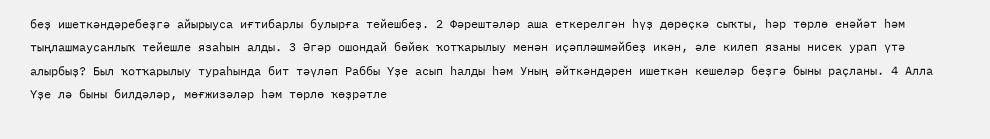беҙ ишеткәндәребеҙгә айырыуса иғтибарлы булырға тейешбеҙ. 2 Фәрештәләр аша еткерелгән һүҙ дөрөҫкә сыҡты, һәр төрлө енәйәт һәм тыңлашмаусанлыҡ тейешле язаһын алды. 3 Әгәр ошондай бөйөк ҡотҡарылыу менән иҫәпләшмәйбеҙ икән, әле килеп язаны нисек урап үтә алырбыҙ? Был ҡотҡарылыу тураһында бит тәүләп Раббы Үҙе асып һалды һәм Уның әйткәндәрен ишеткән кешеләр беҙгә быны раҫланы. 4 Алла Үҙе лә быны билдәләр, мөғжизәләр һәм төрлө ҡөҙрәтле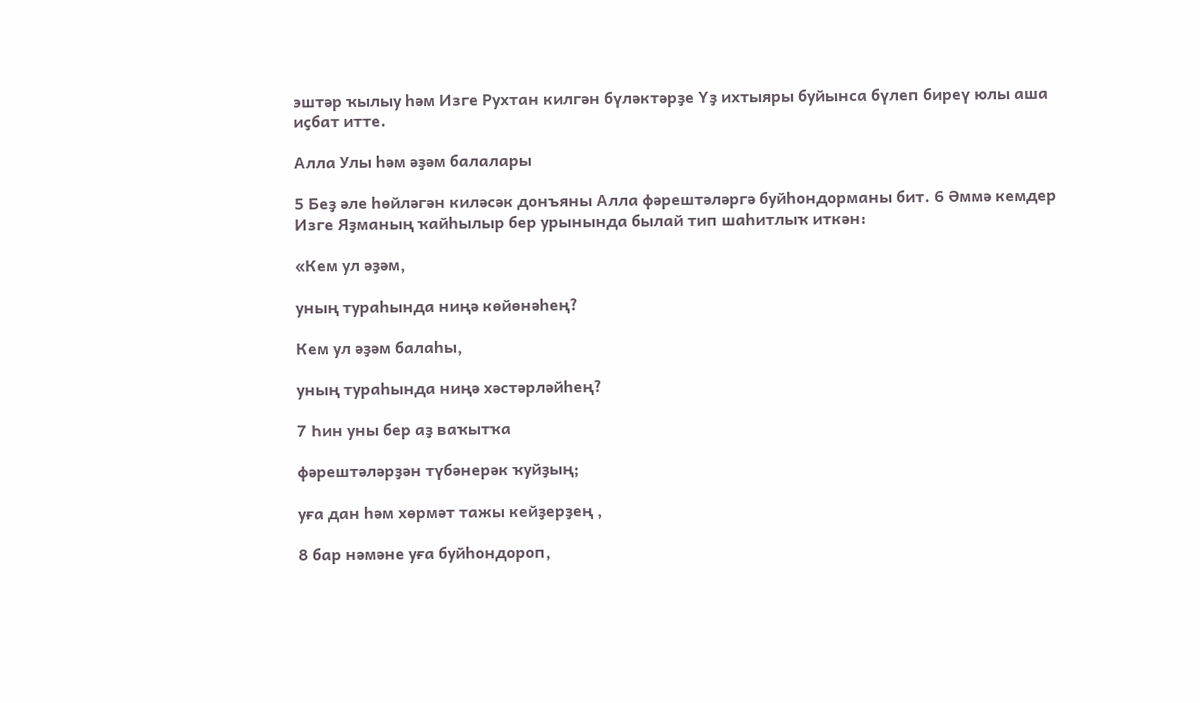эштәр ҡылыу һәм Изге Рухтан килгән бүләктәрҙе Үҙ ихтыяры буйынса бүлеп биреү юлы аша иҫбат итте.

Алла Улы һәм әҙәм балалары

5 Беҙ әле һөйләгән киләсәк донъяны Алла фәрештәләргә буйһондорманы бит. 6 Әммә кемдер Изге Яҙманың ҡайһылыр бер урынында былай тип шаһитлыҡ иткән:

«Кем ул әҙәм,

уның тураһында ниңә көйөнәһең?

Кем ул әҙәм балаһы,

уның тураһында ниңә хәстәрләйһең?

7 Һин уны бер аҙ ваҡытҡа

фәрештәләрҙән түбәнерәк ҡуйҙың;

уға дан һәм хөрмәт тажы кейҙерҙең ,

8 бар нәмәне уға буйһондороп,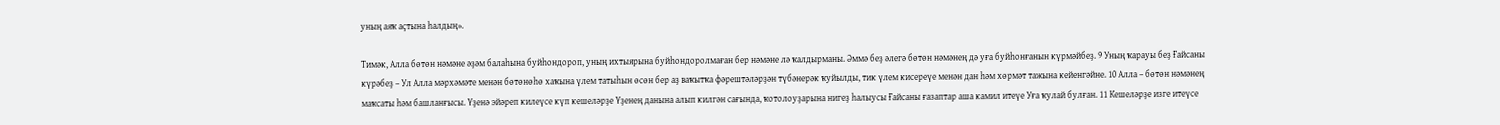уның аяҡ аҫтына һалдың».

Тимәк, Алла бөтөн нәмәне әҙәм балаһына буйһондороп, уның ихтыярына буйһондоролмаған бер нәмәне лә ҡалдырманы. Әммә беҙ әлегә бөтөн нәмәнең дә уға буйһонғанын күрмәйбеҙ. 9 Уның ҡарауы беҙ Ғайсаны күрәбеҙ – Ул Алла мәрхәмәте менән бөтөнөһө хаҡына үлем татыһын өсөн бер аҙ ваҡытҡа фәрештәләрҙән түбәнерәк ҡуйылды, тик үлем кисереүе менән дан һәм хөрмәт тажына кейенгәйне. 10 Алла – бөтөн нәмәнең маҡсаты һәм башланғысы. Үҙенә эйәреп килеүсе күп кешеләрҙе Үҙенең данына алып килгән сағында, ҡотолоуҙарына нигеҙ һалыусы Ғайсаны ғазаптар аша камил итеүе Уға ҡулай булған. 11 Кешеләрҙе изге итеүсе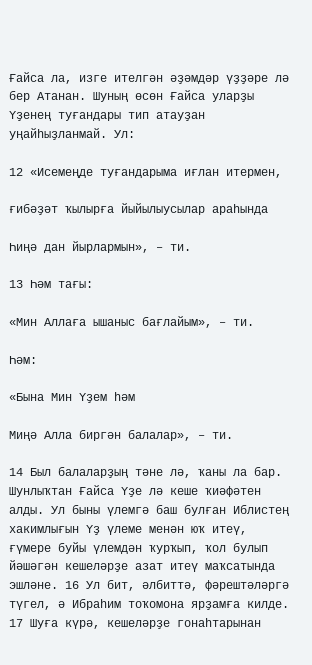Ғайса ла, изге ителгән әҙәмдәр үҙҙәре лә бер Атанан. Шуның өсөн Ғайса уларҙы Үҙенең туғандары тип атауҙан уңайһыҙланмай. Ул:

12 «Исемеңде туғандарыма иғлан итермен,

ғибәҙәт ҡылырға йыйылыусылар араһында

Һиңә дан йырлармын», – ти.

13 Һәм тағы:

«Мин Аллаға ышаныс бағлайым», – ти.

Һәм:

«Бына Мин Үҙем һәм

Миңә Алла биргән балалар», – ти.

14 Был балаларҙың тәне лә, ҡаны ла бар. Шунлыҡтан Ғайса Үҙе лә кеше ҡиәфәтен алды. Ул быны үлемгә баш булған Иблистең хакимлығын Үҙ үлеме менән юҡ итеү, ғүмере буйы үлемдән ҡурҡып, ҡол булып йәшәгән кешеләрҙе азат итеү маҡсатында эшләне. 16 Ул бит, әлбиттә, фәрештәләргә түгел, ә Ибраһим тоҡомона ярҙамға килде. 17 Шуға күрә, кешеләрҙе гонаһтарынан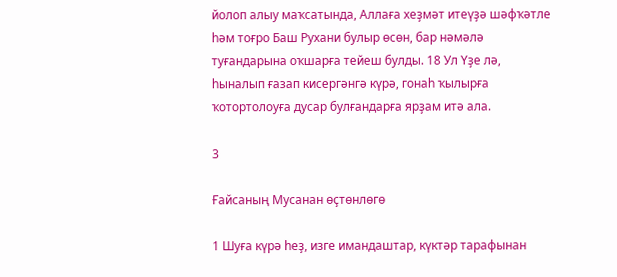йолоп алыу маҡсатында, Аллаға хеҙмәт итеүҙә шәфҡәтле һәм тоғро Баш Рухани булыр өсөн, бар нәмәлә туғандарына оҡшарға тейеш булды. 18 Ул Үҙе лә, һыналып ғазап кисергәнгә күрә, гонаһ ҡылырға ҡотортолоуға дусар булғандарға ярҙам итә ала.

3

Ғайсаның Мусанан өҫтөнлөгө

1 Шуға күрә һеҙ, изге имандаштар, күктәр тарафынан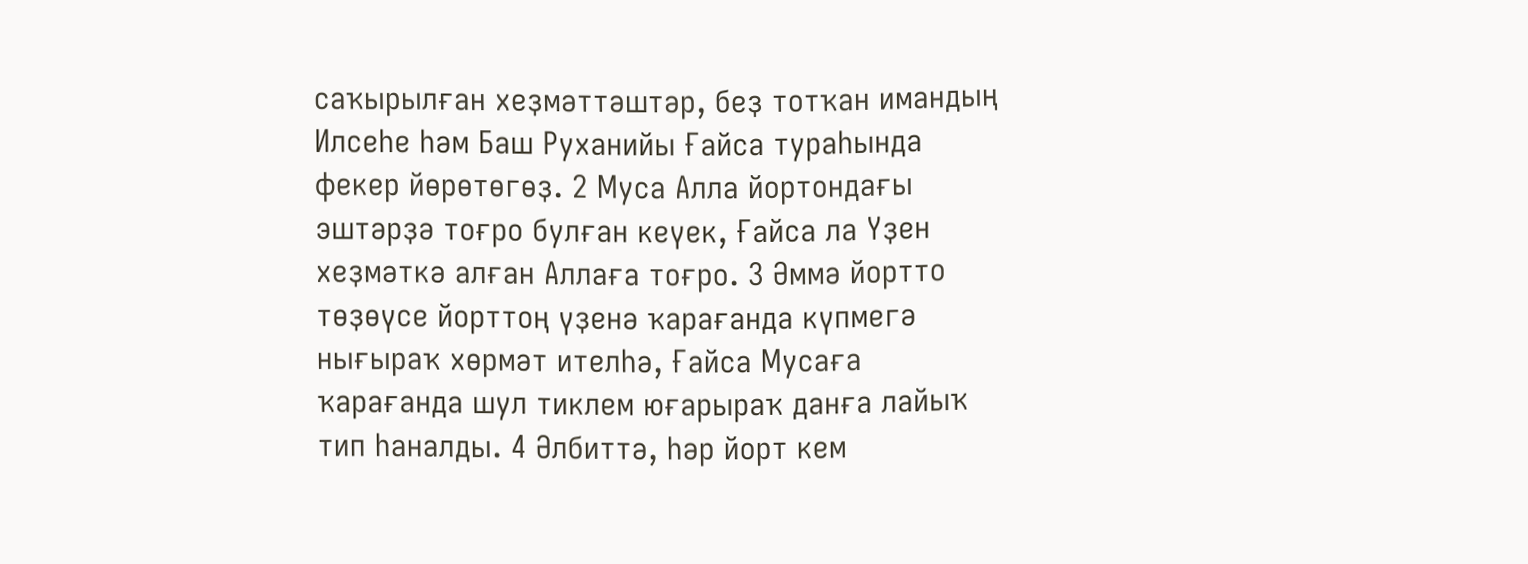саҡырылған хеҙмәттәштәр, беҙ тотҡан имандың Илсеһе һәм Баш Руханийы Ғайса тураһында фекер йөрөтөгөҙ. 2 Муса Алла йортондағы эштәрҙә тоғро булған кеүек, Ғайса ла Үҙен хеҙмәткә алған Аллаға тоғро. 3 Әммә йортто төҙөүсе йорттоң үҙенә ҡарағанда күпмегә нығыраҡ хөрмәт ителһә, Ғайса Мусаға ҡарағанда шул тиклем юғарыраҡ данға лайыҡ тип һаналды. 4 Әлбиттә, һәр йорт кем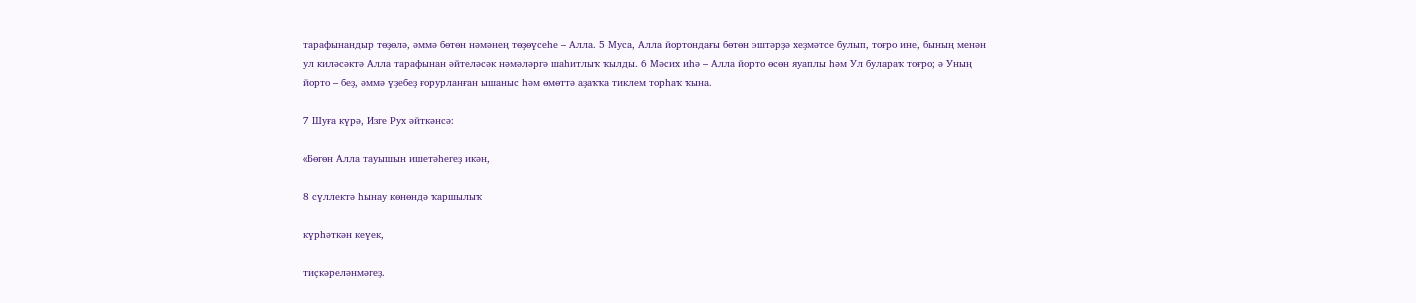тарафынандыр төҙөлә, әммә бөтөн нәмәнең төҙөүсеһе – Алла. 5 Муса, Алла йортондағы бөтөн эштәрҙә хеҙмәтсе булып, тоғро ине, бының менән ул киләсәктә Алла тарафынан әйтеләсәк нәмәләргә шаһитлыҡ ҡылды. 6 Мәсих иһә – Алла йорто өсөн яуаплы һәм Ул булараҡ тоғро; ә Уның йорто – беҙ, әммә үҙебеҙ ғорурланған ышаныс һәм өмөттә аҙаҡҡа тиклем торһаҡ ҡына.

7 Шуға күрә, Изге Рух әйткәнсә:

«Бөгөн Алла тауышын ишетәһегеҙ икән,

8 сүллектә һынау көнөндә ҡаршылыҡ

күрһәткән кеүек,

тиҫкәреләнмәгеҙ.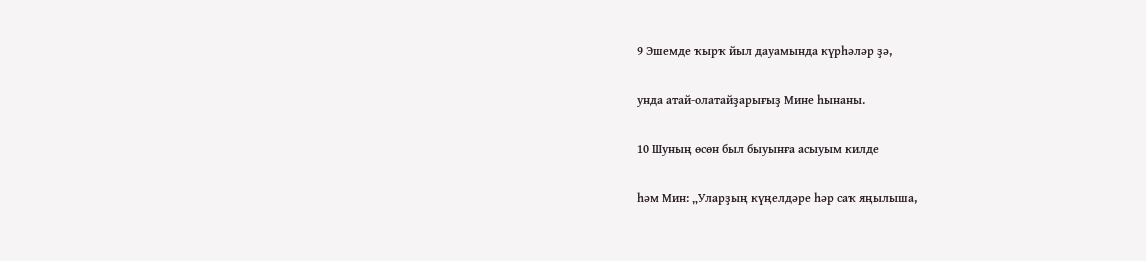9 Эшемде ҡырҡ йыл дауамында күрһәләр ҙә,

унда атай-олатайҙарығыҙ Мине һынаны.

10 Шуның өсөн был быуынға асыуым килде

һәм Мин: „Уларҙың күңелдәре һәр саҡ яңылыша,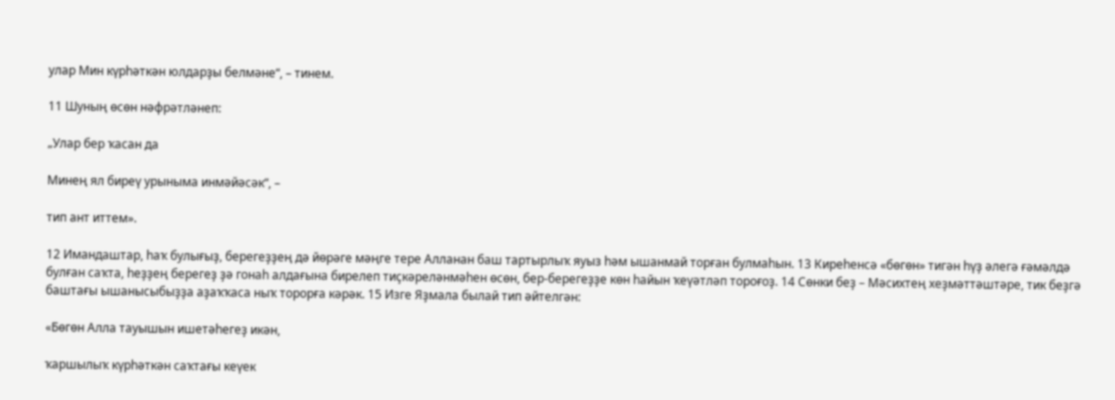улар Мин күрһәткән юлдарҙы белмәне“, – тинем.

11 Шуның өсөн нәфрәтләнеп:

„Улар бер ҡасан да

Минең ял биреү урыныма инмәйәсәк“, –

тип ант иттем».

12 Имандаштар, һаҡ булығыҙ, берегеҙҙең дә йөрәге мәңге тере Алланан баш тартырлыҡ яуыз һәм ышанмай торған булмаһын. 13 Киреһенсә «бөгөн» тигән һүҙ әлегә ғәмәлдә булған саҡта, һеҙҙең берегеҙ ҙә гонаһ алдағына бирелеп тиҫкәреләнмәһен өсөн, бер-берегеҙҙе көн һайын ҡеүәтләп тороғоҙ. 14 Сөнки беҙ – Мәсихтең хеҙмәттәштәре, тик беҙгә баштағы ышанысыбыҙҙа аҙаҡҡаса ныҡ торорға кәрәк. 15 Изге Яҙмала былай тип әйтелгән:

«Бөгөн Алла тауышын ишетәһегеҙ икән,

ҡаршылыҡ күрһәткән саҡтағы кеүек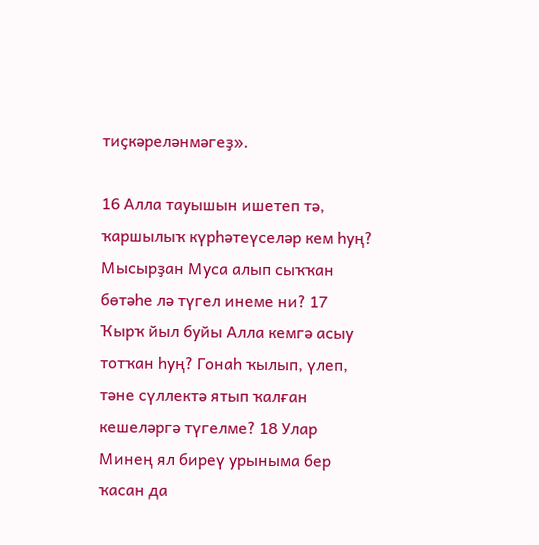тиҫкәреләнмәгеҙ».

16 Алла тауышын ишетеп тә, ҡаршылыҡ күрһәтеүселәр кем һуң? Мысырҙан Муса алып сыҡҡан бөтәһе лә түгел инеме ни? 17 Ҡырҡ йыл буйы Алла кемгә асыу тотҡан һуң? Гонаһ ҡылып, үлеп, тәне сүллектә ятып ҡалған кешеләргә түгелме? 18 Улар Минең ял биреү урыныма бер ҡасан да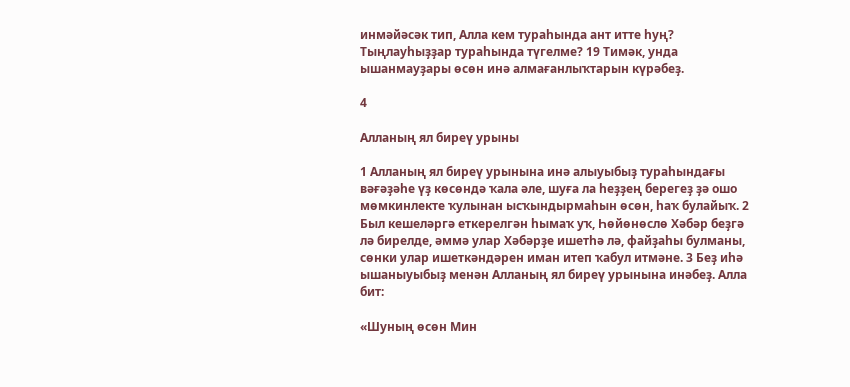инмәйәсәк тип, Алла кем тураһында ант итте һуң? Тыңлауһыҙҙар тураһында түгелме? 19 Тимәк, унда ышанмауҙары өсөн инә алмағанлыҡтарын күрәбеҙ.

4

Алланың ял биреү урыны

1 Алланың ял биреү урынына инә алыуыбыҙ тураһындағы вәғәҙәһе үҙ көсөндә ҡала әле, шуға ла һеҙҙең берегеҙ ҙә ошо мөмкинлекте ҡулынан ысҡындырмаһын өсөн, һаҡ булайыҡ. 2 Был кешеләргә еткерелгән һымаҡ уҡ, Һөйөнөслө Хәбәр беҙгә лә бирелде, әммә улар Хәбәрҙе ишетһә лә, файҙаһы булманы, сөнки улар ишеткәндәрен иман итеп ҡабул итмәне. 3 Беҙ иһә ышаныуыбыҙ менән Алланың ял биреү урынына инәбеҙ. Алла бит:

«Шуның өсөн Мин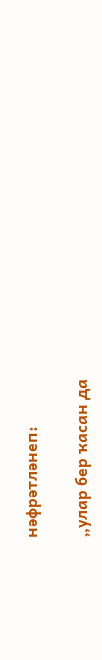нәфрәтләнеп:

„улар бер ҡасан да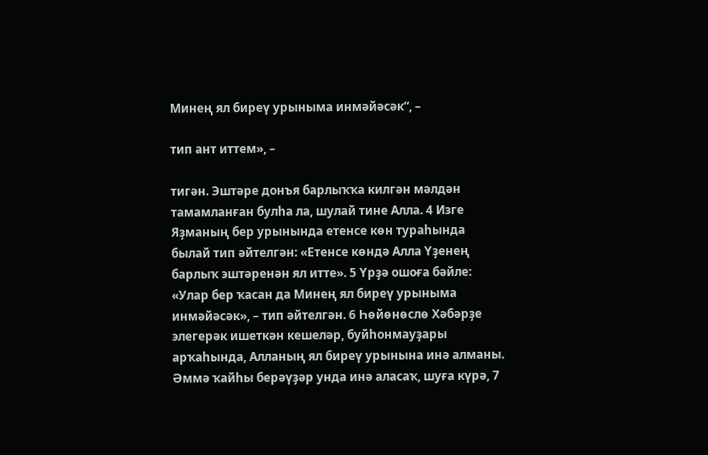Минең ял биреү урыныма инмәйәсәк“, –

тип ант иттем», –

тигән. Эштәре донъя барлыҡҡа килгән мәлдән тамамланған булһа ла, шулай тине Алла. 4 Изге Яҙманың бер урынында етенсе көн тураһында былай тип әйтелгән: «Етенсе көндә Алла Үҙенең барлыҡ эштәренән ял итте». 5 Үрҙә ошоға бәйле: «Улар бер ҡасан да Минең ял биреү урыныма инмәйәсәк», – тип әйтелгән. 6 Һөйөнөслө Хәбәрҙе элегерәк ишеткән кешеләр, буйһонмауҙары арҡаһында, Алланың ял биреү урынына инә алманы. Әммә ҡайһы берәүҙәр унда инә аласаҡ, шуға күрә, 7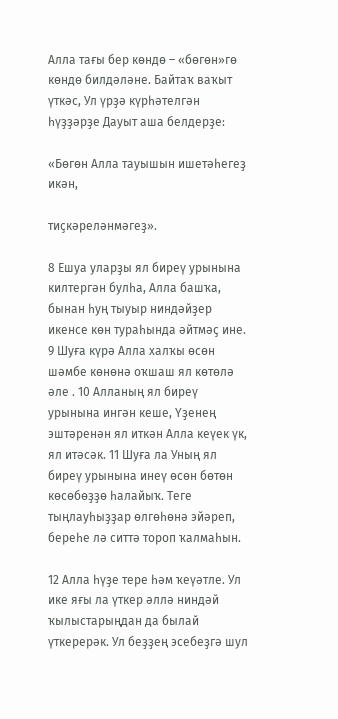Алла тағы бер көндө – «бөгөн»гө көндө билдәләне. Байтаҡ ваҡыт үткәс, Ул үрҙә күрһәтелгән һүҙҙәрҙе Дауыт аша белдерҙе:

«Бөгөн Алла тауышын ишетәһегеҙ икән,

тиҫкәреләнмәгеҙ».

8 Ешуа уларҙы ял биреү урынына килтергән булһа, Алла башҡа, бынан һуң тыуыр ниндәйҙер икенсе көн тураһында әйтмәҫ ине. 9 Шуға күрә Алла халҡы өсөн шәмбе көнөнә оҡшаш ял көтөлә әле . 10 Алланың ял биреү урынына ингән кеше, Үҙенең эштәренән ял иткән Алла кеүек үк, ял итәсәк. 11 Шуға ла Уның ял биреү урынына инеү өсөн бөтөн көсөбөҙҙө һалайыҡ. Теге тыңлауһыҙҙар өлгөһөнә эйәреп, береһе лә ситтә тороп ҡалмаһын.

12 Алла һүҙе тере һәм ҡеүәтле. Ул ике яғы ла үткер әллә ниндәй ҡылыстарыңдан да былай үткерерәк. Ул беҙҙең эсебеҙгә шул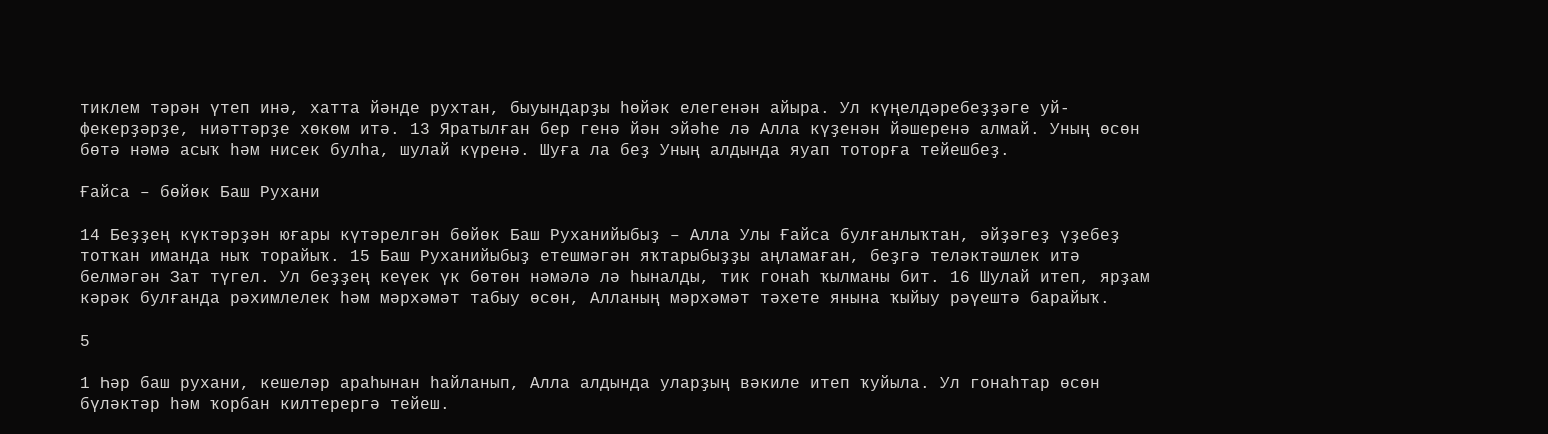тиклем тәрән үтеп инә, хатта йәнде рухтан, быуындарҙы һөйәк елегенән айыра. Ул күңелдәребеҙҙәге уй-фекерҙәрҙе, ниәттәрҙе хөкөм итә. 13 Яратылған бер генә йән эйәһе лә Алла күҙенән йәшеренә алмай. Уның өсөн бөтә нәмә асыҡ һәм нисек булһа, шулай күренә. Шуға ла беҙ Уның алдында яуап тоторға тейешбеҙ.

Ғайса – бөйөк Баш Рухани

14 Беҙҙең күктәрҙән юғары күтәрелгән бөйөк Баш Руханийыбыҙ – Алла Улы Ғайса булғанлыҡтан, әйҙәгеҙ үҙебеҙ тотҡан иманда ныҡ торайыҡ. 15 Баш Руханийыбыҙ етешмәгән яҡтарыбыҙҙы аңламаған, беҙгә теләктәшлек итә белмәгән Зат түгел. Ул беҙҙең кеүек үк бөтөн нәмәлә лә һыналды, тик гонаһ ҡылманы бит. 16 Шулай итеп, ярҙам кәрәк булғанда рәхимлелек һәм мәрхәмәт табыу өсөн, Алланың мәрхәмәт тәхете янына ҡыйыу рәүештә барайыҡ.

5

1 Һәр баш рухани, кешеләр араһынан һайланып, Алла алдында уларҙың вәкиле итеп ҡуйыла. Ул гонаһтар өсөн бүләктәр һәм ҡорбан килтерергә тейеш.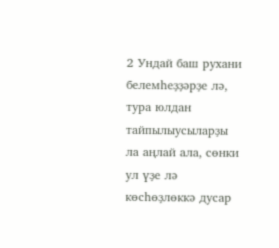2 Ундай баш рухани белемһеҙҙәрҙе лә, тура юлдан тайпылыусыларҙы ла аңлай ала, сөнки ул үҙе лә көсһөҙлөккә дусар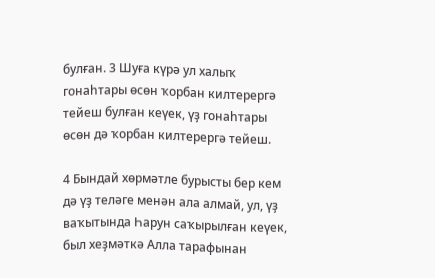булған. 3 Шуға күрә ул халыҡ гонаһтары өсөн ҡорбан килтерергә тейеш булған кеүек, үҙ гонаһтары өсөн дә ҡорбан килтерергә тейеш.

4 Бындай хөрмәтле бурысты бер кем дә үҙ теләге менән ала алмай, ул, үҙ ваҡытында Һарун саҡырылған кеүек, был хеҙмәткә Алла тарафынан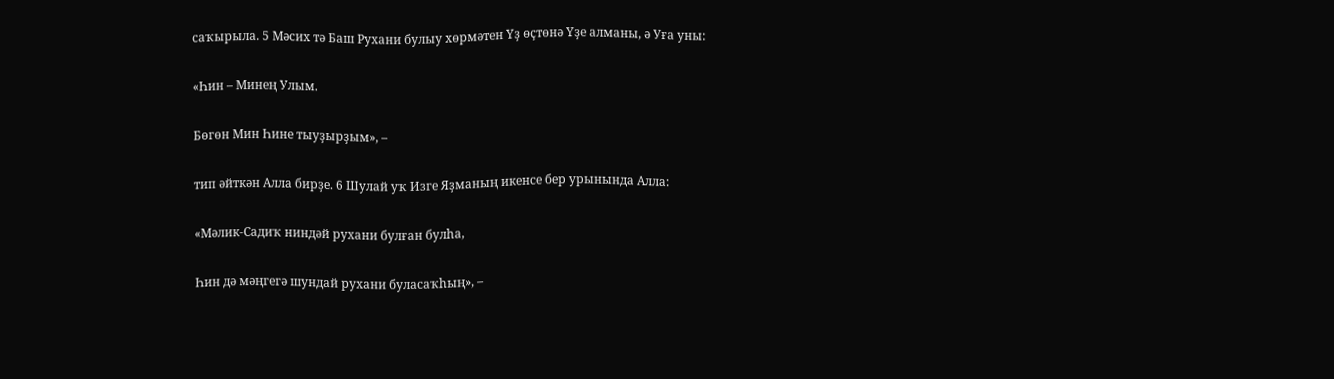саҡырыла. 5 Мәсих тә Баш Рухани булыу хөрмәтен Үҙ өҫтөнә Үҙе алманы, ә Уға уны:

«Һин – Минең Улым.

Бөгөн Мин Һине тыуҙырҙым», –

тип әйткән Алла бирҙе. 6 Шулай уҡ Изге Яҙманың икенсе бер урынында Алла:

«Мәлик-Садиҡ ниндәй рухани булған булһа,

Һин дә мәңгегә шундай рухани буласаҡһың», –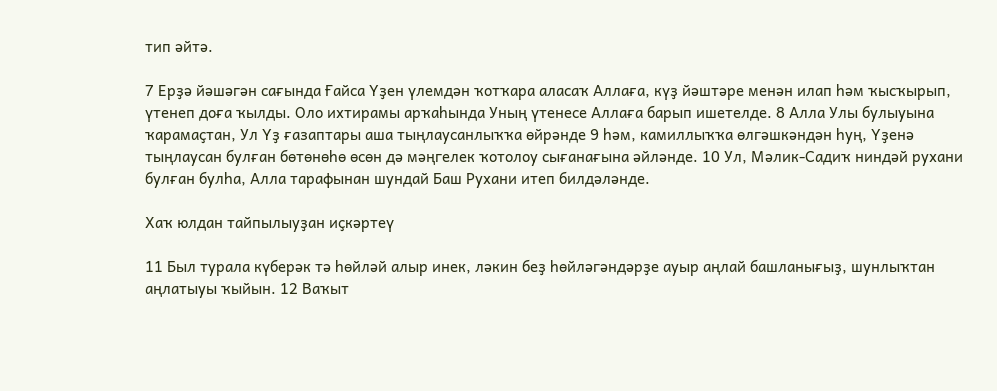тип әйтә.

7 Ерҙә йәшәгән сағында Ғайса Үҙен үлемдән ҡотҡара аласаҡ Аллаға, күҙ йәштәре менән илап һәм ҡысҡырып, үтенеп доға ҡылды. Оло ихтирамы арҡаһында Уның үтенесе Аллаға барып ишетелде. 8 Алла Улы булыуына ҡарамаҫтан, Ул Үҙ ғазаптары аша тыңлаусанлыҡҡа өйрәнде 9 һәм, камиллыҡҡа өлгәшкәндән һуң, Үҙенә тыңлаусан булған бөтөнөһө өсөн дә мәңгелек ҡотолоу сығанағына әйләнде. 10 Ул, Мәлик-Садиҡ ниндәй рухани булған булһа, Алла тарафынан шундай Баш Рухани итеп билдәләнде.

Хаҡ юлдан тайпылыуҙан иҫкәртеү

11 Был турала күберәк тә һөйләй алыр инек, ләкин беҙ һөйләгәндәрҙе ауыр аңлай башланығыҙ, шунлыҡтан аңлатыуы ҡыйын. 12 Ваҡыт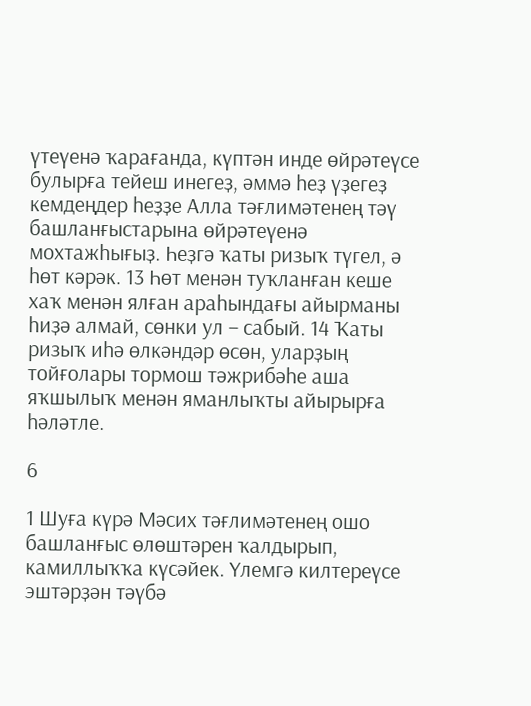үтеүенә ҡарағанда, күптән инде өйрәтеүсе булырға тейеш инегеҙ, әммә һеҙ үҙегеҙ кемдеңдер һеҙҙе Алла тәғлимәтенең тәү башланғыстарына өйрәтеүенә мохтажһығыҙ. Һеҙгә ҡаты ризыҡ түгел, ә һөт кәрәк. 13 Һөт менән туҡланған кеше хаҡ менән ялған араһындағы айырманы һиҙә алмай, сөнки ул – сабый. 14 Ҡаты ризыҡ иһә өлкәндәр өсөн, уларҙың тойғолары тормош тәжрибәһе аша яҡшылыҡ менән яманлыҡты айырырға һәләтле.

6

1 Шуға күрә Мәсих тәғлимәтенең ошо башланғыс өлөштәрен ҡалдырып, камиллыҡҡа күсәйек. Үлемгә килтереүсе эштәрҙән тәүбә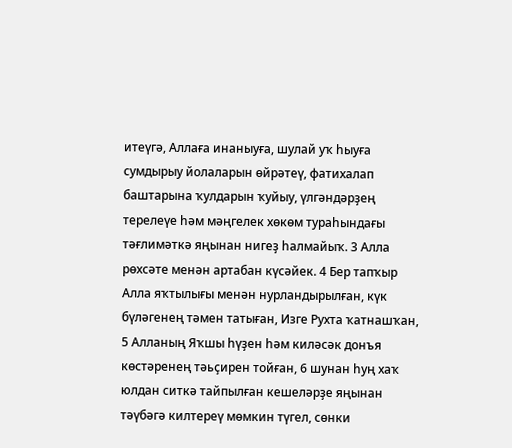итеүгә, Аллаға инаныуға, шулай уҡ һыуға сумдырыу йолаларын өйрәтеү, фатихалап баштарына ҡулдарын ҡуйыу, үлгәндәрҙең терелеүе һәм мәңгелек хөкөм тураһындағы тәғлимәткә яңынан нигеҙ һалмайыҡ. 3 Алла рөхсәте менән артабан күсәйек. 4 Бер тапҡыр Алла яҡтылығы менән нурландырылған, күк бүләгенең тәмен татыған, Изге Рухта ҡатнашҡан, 5 Алланың Яҡшы һүҙен һәм киләсәк донъя көстәренең тәьҫирен тойған, 6 шунан һуң хаҡ юлдан ситкә тайпылған кешеләрҙе яңынан тәүбәгә килтереү мөмкин түгел, сөнки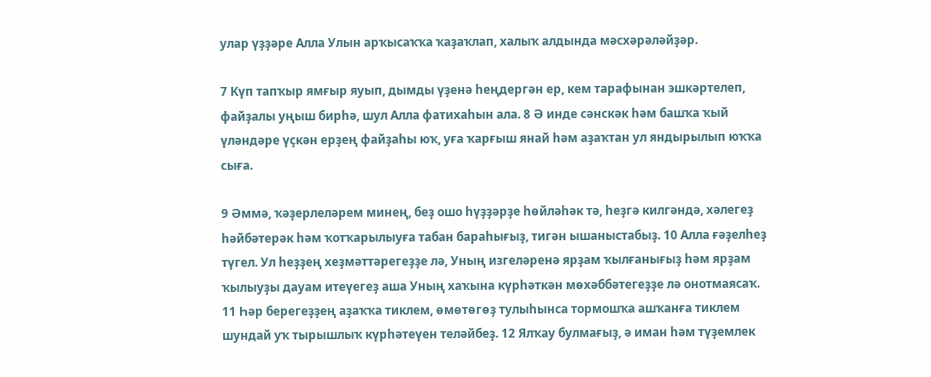улар үҙҙәре Алла Улын арҡысаҡҡа ҡаҙаҡлап, халыҡ алдында мәсхәрәләйҙәр.

7 Күп тапҡыр ямғыр яуып, дымды үҙенә һеңдергән ер, кем тарафынан эшкәртелеп, файҙалы уңыш бирһә, шул Алла фатихаһын ала. 8 Ә инде сәнскәк һәм башҡа ҡый үләндәре үҫкән ерҙең файҙаһы юҡ, уға ҡарғыш янай һәм аҙаҡтан ул яндырылып юҡҡа сыға.

9 Әммә, ҡәҙерлеләрем минең, беҙ ошо һүҙҙәрҙе һөйләһәк тә, һеҙгә килгәндә, хәлегеҙ һәйбәтерәк һәм ҡотҡарылыуға табан бараһығыҙ, тигән ышаныстабыҙ. 10 Алла ғәҙелһеҙ түгел. Ул һеҙҙең хеҙмәттәрегеҙҙе лә, Уның изгеләренә ярҙам ҡылғанығыҙ һәм ярҙам ҡылыуҙы дауам итеүегеҙ аша Уның хаҡына күрһәткән мөхәббәтегеҙҙе лә онотмаясаҡ. 11 Һәр берегеҙҙең аҙаҡҡа тиклем, өмөтөгөҙ тулыһынса тормошҡа ашҡанға тиклем шундай уҡ тырышлыҡ күрһәтеүен теләйбеҙ. 12 Ялҡау булмағыҙ, ә иман һәм түҙемлек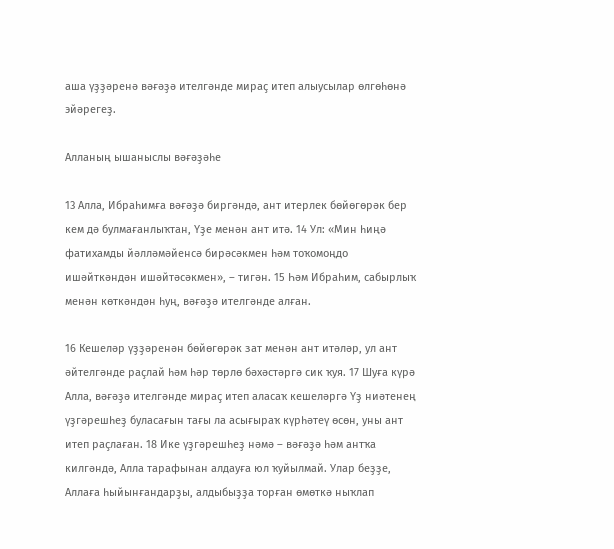аша үҙҙәренә вәғәҙә ителгәнде мираҫ итеп алыусылар өлгөһөнә эйәрегеҙ.

Алланың ышаныслы вәғәҙәһе

13 Алла, Ибраһимға вәғәҙә биргәндә, ант итерлек бөйөгөрәк бер кем дә булмағанлыҡтан, Үҙе менән ант итә. 14 Ул: «Мин һиңә фатихамды йәлләмәйенсә бирәсәкмен һәм тоҡомоңдо ишәйткәндән ишәйтәсәкмен», – тигән. 15 Һәм Ибраһим, сабырлыҡ менән көткәндән һуң, вәғәҙә ителгәнде алған.

16 Кешеләр үҙҙәренән бөйөгөрәк зат менән ант итәләр, ул ант әйтелгәнде раҫлай һәм һәр төрлө бәхәстәргә сик ҡуя. 17 Шуға күрә Алла, вәғәҙә ителгәнде мираҫ итеп аласаҡ кешеләргә Үҙ ниәтенең үҙгәрешһеҙ буласағын тағы ла асығыраҡ күрһәтеү өсөн, уны ант итеп раҫлаған. 18 Ике үҙгәрешһеҙ нәмә – вәғәҙә һәм антҡа килгәндә, Алла тарафынан алдауға юл ҡуйылмай. Улар беҙҙе, Аллаға һыйынғандарҙы, алдыбыҙҙа торған өмөткә ныҡлап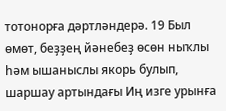тотонорға дәртләндерә. 19 Был өмөт, беҙҙең йәнебеҙ өсөн ныҡлы һәм ышаныслы якорь булып, шаршау артындағы Иң изге урынға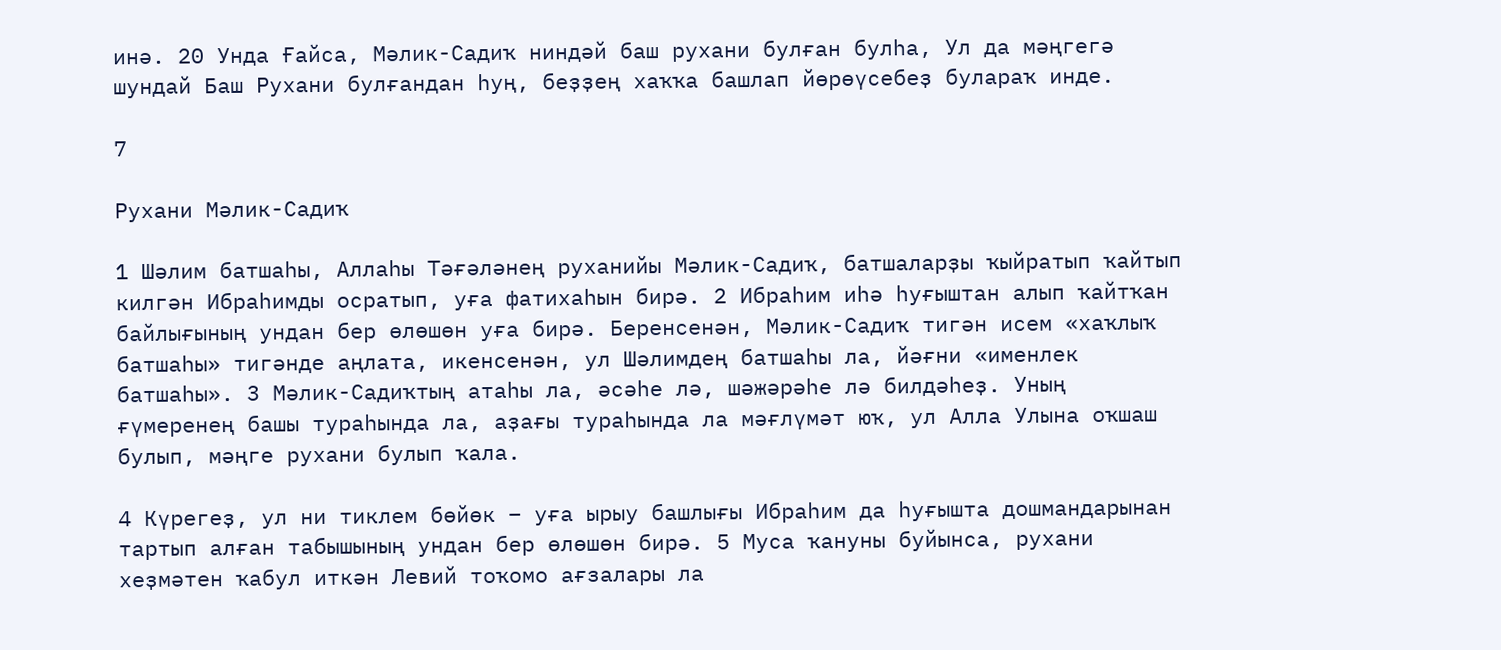инә. 20 Унда Ғайса, Мәлик-Садиҡ ниндәй баш рухани булған булһа, Ул да мәңгегә шундай Баш Рухани булғандан һуң, беҙҙең хаҡҡа башлап йөрөүсебеҙ булараҡ инде.

7

Рухани Мәлик-Садиҡ

1 Шәлим батшаһы, Аллаһы Тәғәләнең руханийы Мәлик-Садиҡ, батшаларҙы ҡыйратып ҡайтып килгән Ибраһимды осратып, уға фатихаһын бирә. 2 Ибраһим иһә һуғыштан алып ҡайтҡан байлығының ундан бер өлөшөн уға бирә. Беренсенән, Мәлик-Садиҡ тигән исем «хаҡлыҡ батшаһы» тигәнде аңлата, икенсенән, ул Шәлимдең батшаһы ла, йәғни «именлек батшаһы». 3 Мәлик-Садиҡтың атаһы ла, әсәһе лә, шәжәрәһе лә билдәһеҙ. Уның ғүмеренең башы тураһында ла, аҙағы тураһында ла мәғлүмәт юҡ, ул Алла Улына оҡшаш булып, мәңге рухани булып ҡала.

4 Күрегеҙ, ул ни тиклем бөйөк – уға ырыу башлығы Ибраһим да һуғышта дошмандарынан тартып алған табышының ундан бер өлөшөн бирә. 5 Муса ҡануны буйынса, рухани хеҙмәтен ҡабул иткән Левий тоҡомо ағзалары ла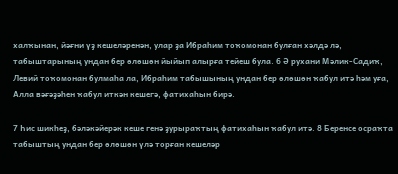халҡынан, йәғни үҙ кешеләренән, улар ҙа Ибраһим тоҡомонан булған хәлдә лә, табыштарының ундан бер өлөшөн йыйып алырға тейеш була. 6 Ә рухани Мәлик-Садиҡ, Левий тоҡомонан булмаһа ла, Ибраһим табышының ундан бер өлөшөн ҡабул итә һәм уға, Алла вәғәҙәһен ҡабул иткән кешегә, фатихаһын бирә.

7 Һис шикһеҙ, бәләкәйерәк кеше генә ҙурыраҡтың фатихаһын ҡабул итә. 8 Беренсе осраҡта табыштың ундан бер өлөшөн үлә торған кешеләр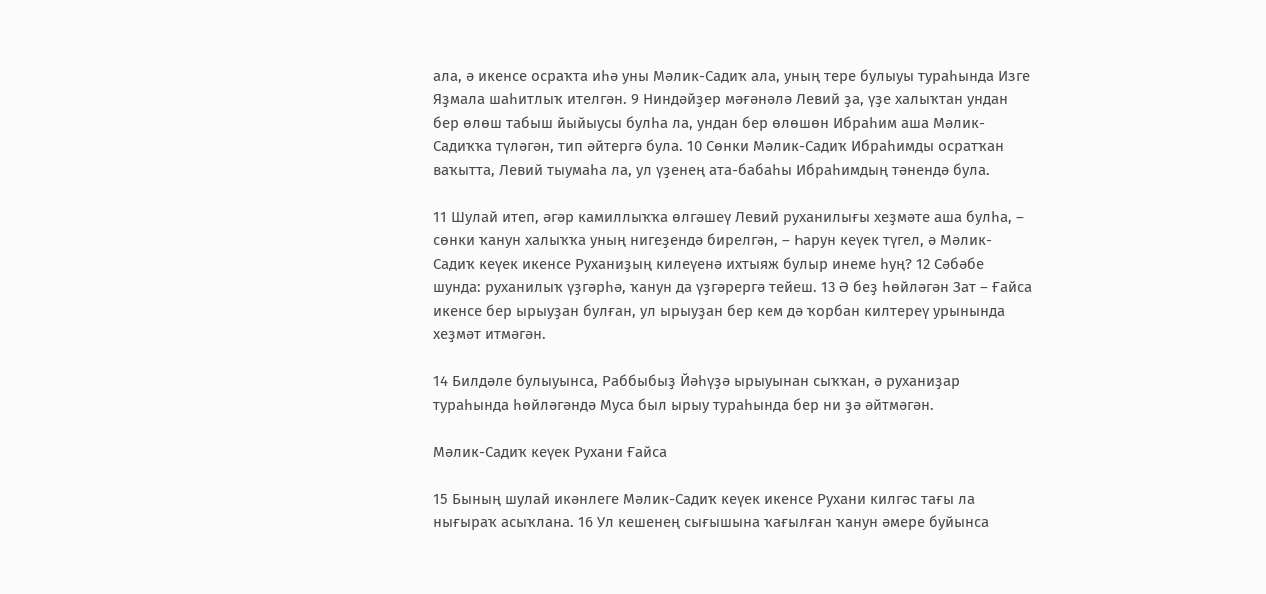ала, ә икенсе осраҡта иһә уны Мәлик-Садиҡ ала, уның тере булыуы тураһында Изге Яҙмала шаһитлыҡ ителгән. 9 Ниндәйҙер мәғәнәлә Левий ҙа, үҙе халыҡтан ундан бер өлөш табыш йыйыусы булһа ла, ундан бер өлөшөн Ибраһим аша Мәлик-Садиҡҡа түләгән, тип әйтергә була. 10 Сөнки Мәлик-Садиҡ Ибраһимды осратҡан ваҡытта, Левий тыумаһа ла, ул үҙенең ата-бабаһы Ибраһимдың тәнендә була.

11 Шулай итеп, әгәр камиллыҡҡа өлгәшеү Левий руханилығы хеҙмәте аша булһа, – сөнки ҡанун халыҡҡа уның нигеҙендә бирелгән, – Һарун кеүек түгел, ә Мәлик-Садиҡ кеүек икенсе Руханиҙың килеүенә ихтыяж булыр инеме һуң? 12 Сәбәбе шунда: руханилыҡ үҙгәрһә, ҡанун да үҙгәрергә тейеш. 13 Ә беҙ һөйләгән Зат – Ғайса икенсе бер ырыуҙан булған, ул ырыуҙан бер кем дә ҡорбан килтереү урынында хеҙмәт итмәгән.

14 Билдәле булыуынса, Раббыбыҙ Йәһүҙә ырыуынан сыҡҡан, ә руханиҙар тураһында һөйләгәндә Муса был ырыу тураһында бер ни ҙә әйтмәгән.

Мәлик-Садиҡ кеүек Рухани Ғайса

15 Бының шулай икәнлеге Мәлик-Садиҡ кеүек икенсе Рухани килгәс тағы ла нығыраҡ асыҡлана. 16 Ул кешенең сығышына ҡағылған ҡанун әмере буйынса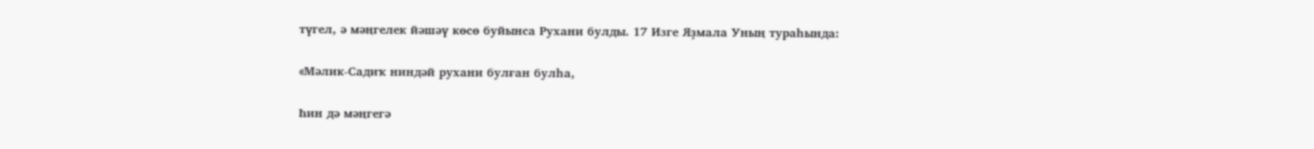түгел, ә мәңгелек йәшәү көсө буйынса Рухани булды. 17 Изге Яҙмала Уның тураһында:

«Мәлик-Садиҡ ниндәй рухани булған булһа,

Һин дә мәңгегә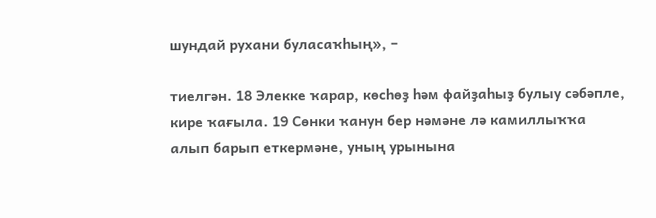шундай рухани буласаҡһың», –

тиелгән. 18 Элекке ҡарар, көсһөҙ һәм файҙаһыҙ булыу сәбәпле, кире ҡағыла. 19 Сөнки ҡанун бер нәмәне лә камиллыҡҡа алып барып еткермәне, уның урынына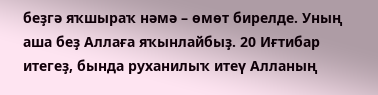беҙгә яҡшыраҡ нәмә – өмөт бирелде. Уның аша беҙ Аллаға яҡынлайбыҙ. 20 Иғтибар итегеҙ, бында руханилыҡ итеү Алланың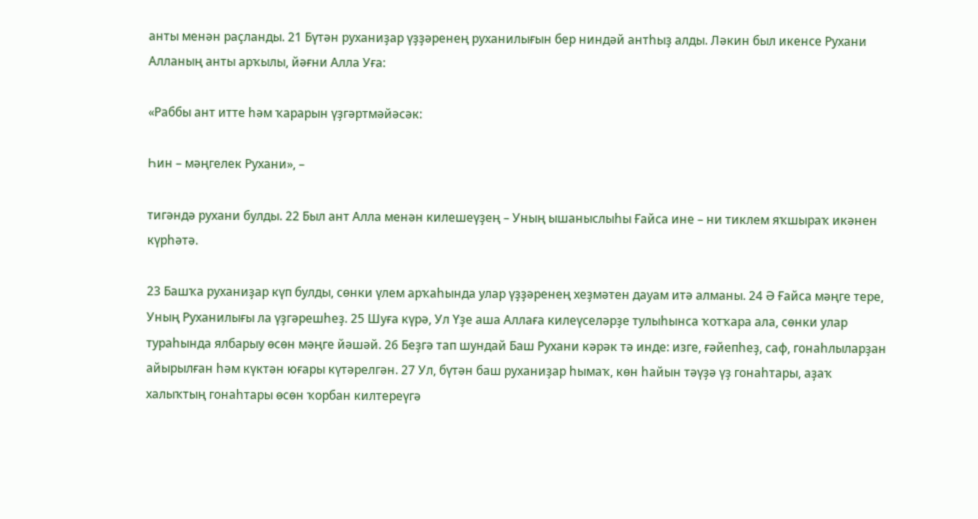анты менән раҫланды. 21 Бүтән руханиҙар үҙҙәренең руханилығын бер ниндәй антһыҙ алды. Ләкин был икенсе Рухани Алланың анты арҡылы, йәғни Алла Уға:

«Раббы ант итте һәм ҡарарын үҙгәртмәйәсәк:

Һин – мәңгелек Рухани», –

тигәндә рухани булды. 22 Был ант Алла менән килешеүҙең – Уның ышаныслыһы Ғайса ине – ни тиклем яҡшыраҡ икәнен күрһәтә.

23 Башҡа руханиҙар күп булды, сөнки үлем арҡаһында улар үҙҙәренең хеҙмәтен дауам итә алманы. 24 Ә Ғайса мәңге тере, Уның Руханилығы ла үҙгәрешһеҙ. 25 Шуға күрә, Ул Үҙе аша Аллаға килеүселәрҙе тулыһынса ҡотҡара ала, сөнки улар тураһында ялбарыу өсөн мәңге йәшәй. 26 Беҙгә тап шундай Баш Рухани кәрәк тә инде: изге, ғәйепһеҙ, саф, гонаһлыларҙан айырылған һәм күктән юғары күтәрелгән. 27 Ул, бүтән баш руханиҙар һымаҡ, көн һайын тәүҙә үҙ гонаһтары, аҙаҡ халыҡтың гонаһтары өсөн ҡорбан килтереүгә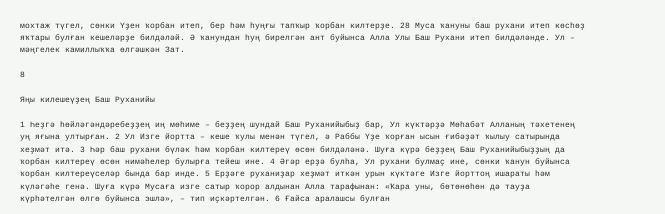мохтаж түгел, сөнки Үҙен ҡорбан итеп, бер һәм һуңғы тапҡыр ҡорбан килтерҙе. 28 Муса ҡануны баш рухани итеп көсһөҙ яҡтары булған кешеләрҙе билдәләй. Ә ҡанундан һуң бирелгән ант буйынса Алла Улы Баш Рухани итеп билдәләнде. Ул – мәңгелек камиллыҡҡа өлгәшкән Зат.

8

Яңы килешеүҙең Баш Руханийы

1 Һеҙгә һөйләгәндәребеҙҙең иң мөһиме – беҙҙең шундай Баш Руханийыбыҙ бар, Ул күктәрҙә Мөһабәт Алланың тәхетенең уң яғына ултырған. 2 Ул Изге йортта – кеше ҡулы менән түгел, ә Раббы Үҙе ҡорған ысын ғибәҙәт ҡылыу сатырында хеҙмәт итә. 3 Һәр баш рухани бүләк һәм ҡорбан килтереү өсөн билдәләнә. Шуға күрә беҙҙең Баш Руханийыбыҙҙың да ҡорбан килтереү өсөн нимәһелер булырға тейеш ине. 4 Әгәр ерҙә булһа, Ул рухани булмаҫ ине, сөнки ҡанун буйынса ҡорбан килтереүселәр бында бар инде. 5 Ерҙәге руханиҙар хеҙмәт иткән урын күктәге Изге йорттоң ишараты һәм күләгәһе генә. Шуға күрә Мусаға изге сатыр ҡорор алдынан Алла тарафынан: «Ҡара уны, бөтөнөһөн дә тауҙа күрһәтелгән өлгө буйынса эшлә», – тип иҫкәртелгән. 6 Ғайса аралашсы булған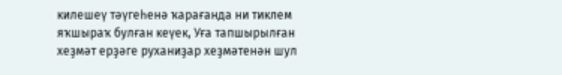килешеү тәүгеһенә ҡарағанда ни тиклем яҡшыраҡ булған кеүек, Уға тапшырылған хеҙмәт ерҙәге руханиҙар хеҙмәтенән шул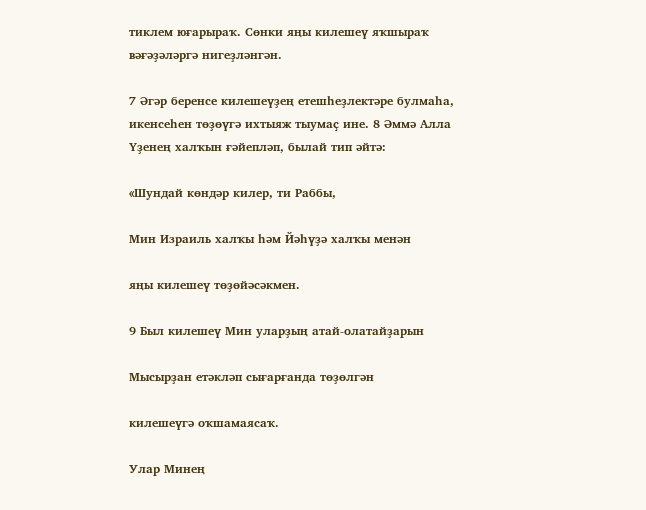тиклем юғарыраҡ. Сөнки яңы килешеү яҡшыраҡ вәғәҙәләргә нигеҙләнгән.

7 Әгәр беренсе килешеүҙең етешһеҙлектәре булмаһа, икенсеһен төҙөүгә ихтыяж тыумаҫ ине. 8 Әммә Алла Үҙенең халҡын ғәйепләп, былай тип әйтә:

«Шундай көндәр килер, ти Раббы,

Мин Израиль халҡы һәм Йәһүҙә халҡы менән

яңы килешеү төҙөйәсәкмен.

9 Был килешеү Мин уларҙың атай-олатайҙарын

Мысырҙан етәкләп сығарғанда төҙөлгән

килешеүгә оҡшамаясаҡ.

Улар Минең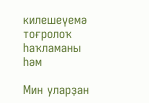килешеүемә тоғролоҡ һаҡламаны һәм

Мин уларҙан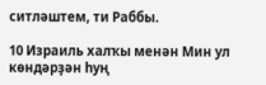ситләштем, ти Раббы.

10 Израиль халҡы менән Мин ул көндәрҙән һуң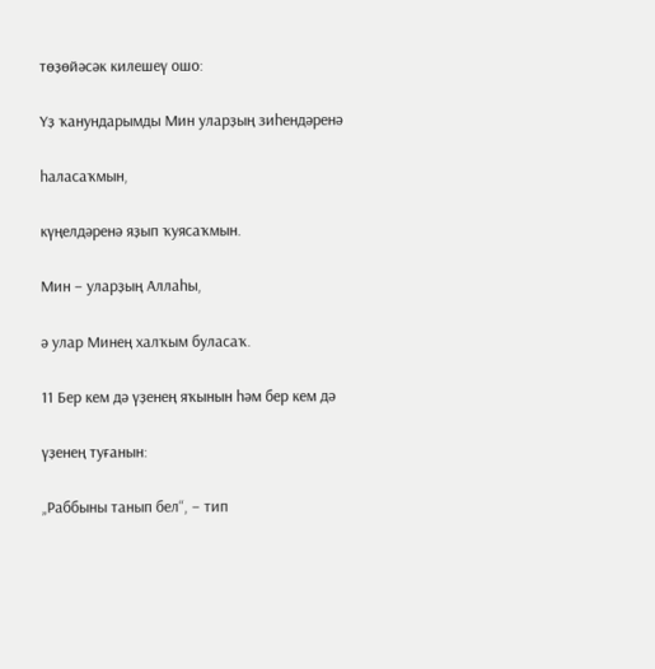төҙөйәсәк килешеү ошо:

Үҙ ҡанундарымды Мин уларҙың зиһендәренә

һаласаҡмын,

күңелдәренә яҙып ҡуясаҡмын.

Мин – уларҙың Аллаһы,

ә улар Минең халҡым буласаҡ.

11 Бер кем дә үҙенең яҡынын һәм бер кем дә

үҙенең туғанын:

„Раббыны танып бел“, – тип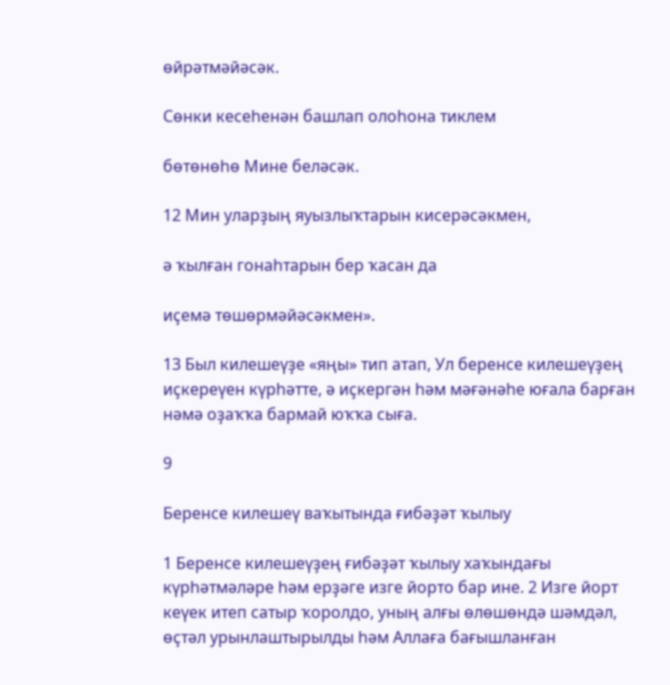өйрәтмәйәсәк.

Сөнки кесеһенән башлап олоһона тиклем

бөтөнөһө Мине беләсәк.

12 Мин уларҙың яуызлыҡтарын кисерәсәкмен,

ә ҡылған гонаһтарын бер ҡасан да

иҫемә төшөрмәйәсәкмен».

13 Был килешеүҙе «яңы» тип атап, Ул беренсе килешеүҙең иҫкереүен күрһәтте, ә иҫкергән һәм мәғәнәһе юғала барған нәмә оҙаҡҡа бармай юҡҡа сыға.

9

Беренсе килешеү ваҡытында ғибәҙәт ҡылыу

1 Беренсе килешеүҙең ғибәҙәт ҡылыу хаҡындағы күрһәтмәләре һәм ерҙәге изге йорто бар ине. 2 Изге йорт кеүек итеп сатыр ҡоролдо, уның алғы өлөшөндә шәмдәл, өҫтәл урынлаштырылды һәм Аллаға бағышланған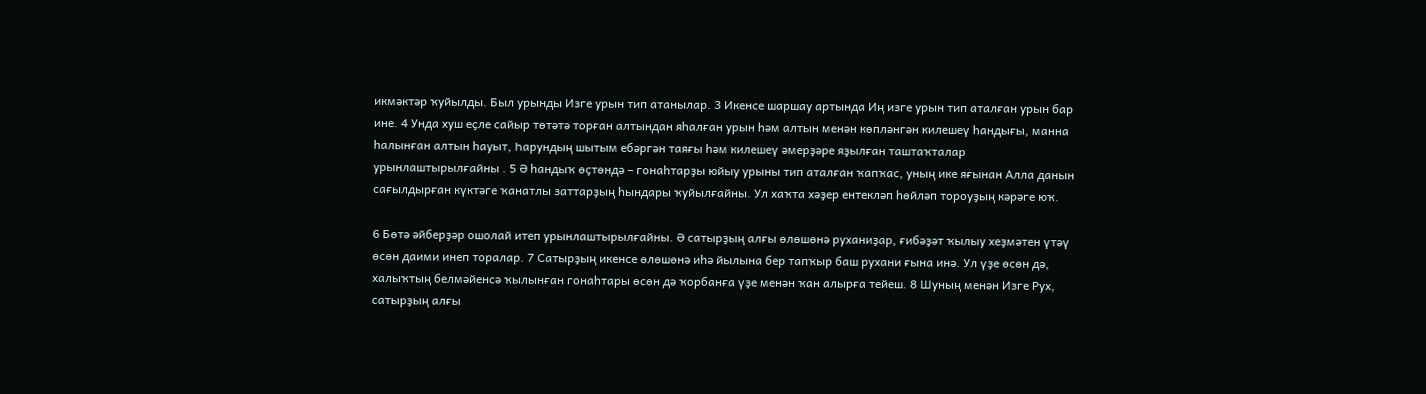икмәктәр ҡуйылды. Был урынды Изге урын тип атанылар. 3 Икенсе шаршау артында Иң изге урын тип аталған урын бар ине. 4 Унда хуш еҫле сайыр төтәтә торған алтындан яһалған урын һәм алтын менән көпләнгән килешеү һандығы, манна һалынған алтын һауыт, Һарундың шытым ебәргән таяғы һәм килешеү әмерҙәре яҙылған таштаҡталар урынлаштырылғайны . 5 Ә һандыҡ өҫтөндә – гонаһтарҙы юйыу урыны тип аталған ҡапҡас, уның ике яғынан Алла данын сағылдырған күктәге ҡанатлы заттарҙың һындары ҡуйылғайны. Ул хаҡта хәҙер ентекләп һөйләп тороуҙың кәрәге юҡ.

6 Бөтә әйберҙәр ошолай итеп урынлаштырылғайны. Ә сатырҙың алғы өлөшөнә руханиҙар, ғибәҙәт ҡылыу хеҙмәтен үтәү өсөн даими инеп торалар. 7 Сатырҙың икенсе өлөшөнә иһә йылына бер тапҡыр баш рухани ғына инә. Ул үҙе өсөн дә, халыҡтың белмәйенсә ҡылынған гонаһтары өсөн дә ҡорбанға үҙе менән ҡан алырға тейеш. 8 Шуның менән Изге Рух, сатырҙың алғы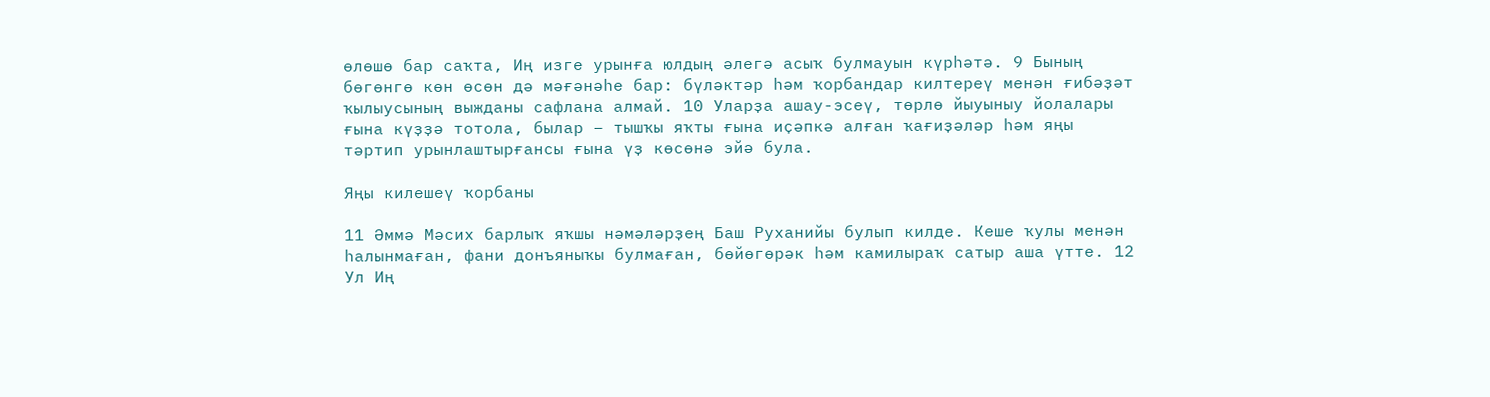өлөшө бар саҡта, Иң изге урынға юлдың әлегә асыҡ булмауын күрһәтә. 9 Бының бөгөнгө көн өсөн дә мәғәнәһе бар: бүләктәр һәм ҡорбандар килтереү менән ғибәҙәт ҡылыусының выжданы сафлана алмай. 10 Уларҙа ашау-эсеү, төрлө йыуыныу йолалары ғына күҙҙә тотола, былар – тышҡы яҡты ғына иҫәпкә алған ҡағиҙәләр һәм яңы тәртип урынлаштырғансы ғына үҙ көсөнә эйә була.

Яңы килешеү ҡорбаны

11 Әммә Мәсих барлыҡ яҡшы нәмәләрҙең Баш Руханийы булып килде. Кеше ҡулы менән һалынмаған, фани донъяныҡы булмаған, бөйөгөрәк һәм камилыраҡ сатыр аша үтте. 12 Ул Иң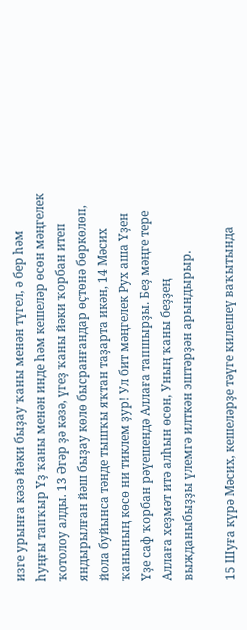изге урынға кәзә йәки быҙау ҡаны менән түгел, ә бер һәм һуңғы тапҡыр Үҙ ҡаны менән инде һәм кешеләр өсөн мәңгелек ҡотолоу алды. 13 Әгәр ҙә кәзә, үгеҙ ҡаны йәки ҡорбан итеп яндырылған йәш быҙау көлө бысранғандар өҫтөнә бөркөлөп, йола буйынса тәнде тышҡы яҡтан таҙарта икән, 14 Мәсих ҡанының көсө ни тиклем ҙур! Ул бит мәңгелек Рух аша Үҙен Үҙе саф ҡорбан рәүешендә Аллаға тапшырҙы. Беҙ мәңге тере Аллаға хеҙмәт итә алһын өсөн, Уның ҡаны беҙҙең выжданыбыҙҙы үлемгә илткән эштәрҙән арындырыр.

15 Шуға күрә Мәсих, кешеләрҙе тәүге килешеү ваҡытында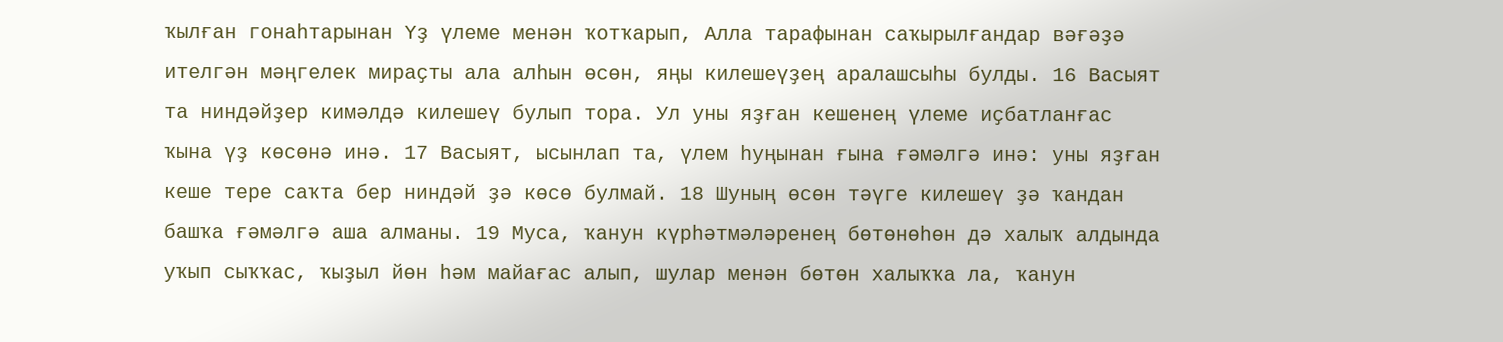ҡылған гонаһтарынан Үҙ үлеме менән ҡотҡарып, Алла тарафынан саҡырылғандар вәғәҙә ителгән мәңгелек мираҫты ала алһын өсөн, яңы килешеүҙең аралашсыһы булды. 16 Васыят та ниндәйҙер кимәлдә килешеү булып тора. Ул уны яҙған кешенең үлеме иҫбатланғас ҡына үҙ көсөнә инә. 17 Васыят, ысынлап та, үлем һуңынан ғына ғәмәлгә инә: уны яҙған кеше тере саҡта бер ниндәй ҙә көсө булмай. 18 Шуның өсөн тәүге килешеү ҙә ҡандан башҡа ғәмәлгә аша алманы. 19 Муса, ҡанун күрһәтмәләренең бөтөнөһөн дә халыҡ алдында уҡып сыҡҡас, ҡыҙыл йөн һәм майағас алып, шулар менән бөтөн халыҡҡа ла, ҡанун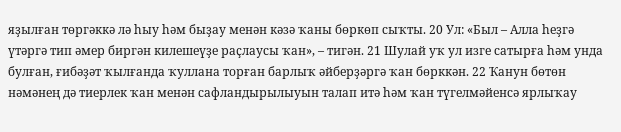яҙылған төргәккә лә һыу һәм быҙау менән кәзә ҡаны бөркөп сыҡты. 20 Ул: «Был – Алла һеҙгә үтәргә тип әмер биргән килешеүҙе раҫлаусы ҡан», – тигән. 21 Шулай уҡ ул изге сатырға һәм унда булған, ғибәҙәт ҡылғанда ҡуллана торған барлыҡ әйберҙәргә ҡан бөрккән. 22 Ҡанун бөтөн нәмәнең дә тиерлек ҡан менән сафландырылыуын талап итә һәм ҡан түгелмәйенсә ярлыҡау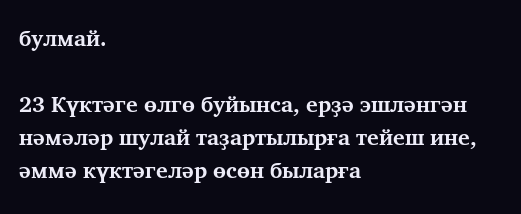булмай.

23 Күктәге өлгө буйынса, ерҙә эшләнгән нәмәләр шулай таҙартылырға тейеш ине, әммә күктәгеләр өсөн быларға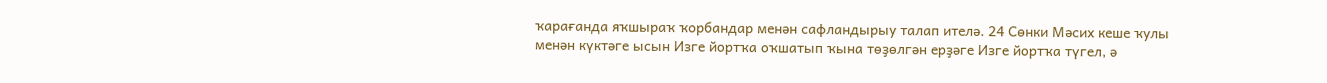ҡарағанда яҡшыраҡ ҡорбандар менән сафландырыу талап ителә. 24 Сөнки Мәсих кеше ҡулы менән күктәге ысын Изге йортҡа оҡшатып ҡына төҙөлгән ерҙәге Изге йортҡа түгел, ә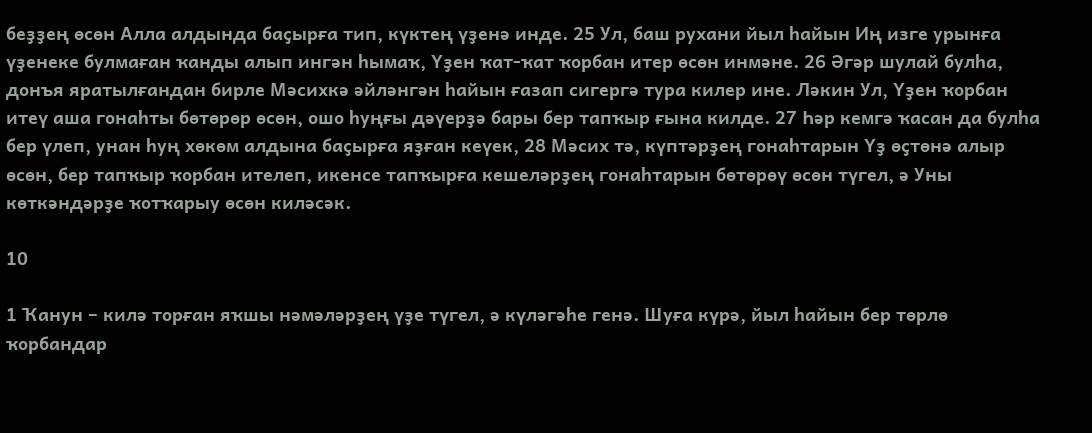беҙҙең өсөн Алла алдында баҫырға тип, күктең үҙенә инде. 25 Ул, баш рухани йыл һайын Иң изге урынға үҙенеке булмаған ҡанды алып ингән һымаҡ, Үҙен ҡат-ҡат ҡорбан итер өсөн инмәне. 26 Әгәр шулай булһа, донъя яратылғандан бирле Мәсихкә әйләнгән һайын ғазап сигергә тура килер ине. Ләкин Ул, Үҙен ҡорбан итеү аша гонаһты бөтөрөр өсөн, ошо һуңғы дәүерҙә бары бер тапҡыр ғына килде. 27 Һәр кемгә ҡасан да булһа бер үлеп, унан һуң хөкөм алдына баҫырға яҙған кеүек, 28 Мәсих тә, күптәрҙең гонаһтарын Үҙ өҫтөнә алыр өсөн, бер тапҡыр ҡорбан ителеп, икенсе тапҡырға кешеләрҙең гонаһтарын бөтөрөү өсөн түгел, ә Уны көткәндәрҙе ҡотҡарыу өсөн киләсәк.

10

1 Ҡанун – килә торған яҡшы нәмәләрҙең үҙе түгел, ә күләгәһе генә. Шуға күрә, йыл һайын бер төрлө ҡорбандар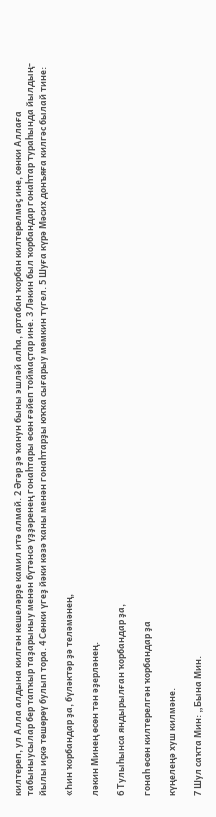килтереп, ул Алла алдына килгән кешеләрҙе камил итә алмай. 2 Әгәр ҙә ҡанун быны эшләй алһа, артабан ҡорбан килтерелмәҫ ине, сөнки Аллаға табыныусылар бер тапҡыр таҙарыныу менән бүтәнсә үҙҙәренең гонаһтары өсөн ғәйеп тоймаҫтар ине. 3 Ләкин был ҡорбандар гонаһтар тураһында йылдың-йылы иҫкә төшөрөү булып тора. 4 Сөнки үгеҙ йәки кәзә ҡаны менән гонаһтарҙы юҡҡа сығарыу мөмкин түгел. 5 Шуға күрә Мәсих донъяға килгәс былай тине:

«Һин ҡорбандар ҙа, бүләктәр ҙә теләмәнең,

ләкин Минең өсөн тән әҙерләнең.

6 Тулыһынса яндырылған ҡорбандар ҙа,

гонаһ өсөн килтерелгән ҡорбандар ҙа

күңелеңә хуш килмәне.

7 Шул саҡта Мин: „Бына Мин.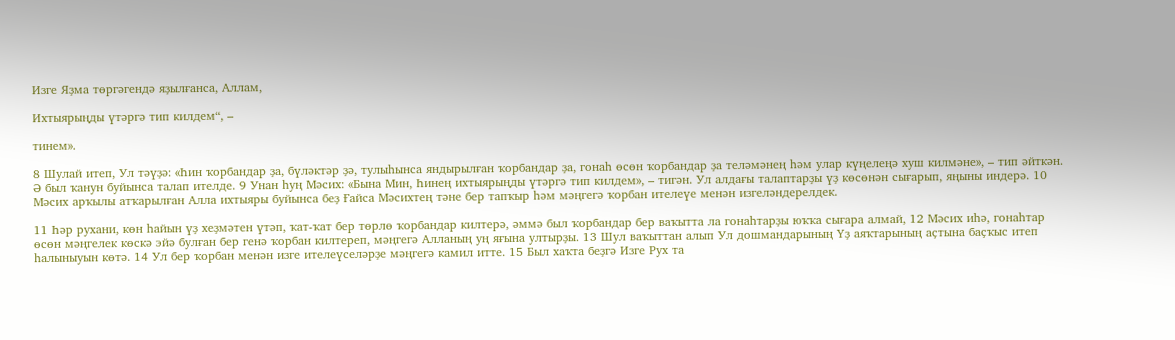Изге Яҙма төргәгендә яҙылғанса, Аллам,

Ихтыярыңды үтәргә тип килдем“, –

тинем».

8 Шулай итеп, Ул тәүҙә: «Һин ҡорбандар ҙа, бүләктәр ҙә, тулыһынса яндырылған ҡорбандар ҙа, гонаһ өсөн ҡорбандар ҙа теләмәнең һәм улар күңелеңә хуш килмәне», – тип әйткән. Ә был ҡанун буйынса талап ителде. 9 Унан һуң Мәсих: «Бына Мин, Һинең ихтыярыңды үтәргә тип килдем», – тигән. Ул алдағы талаптарҙы үҙ көсөнән сығарып, яңыны индерә. 10 Мәсих арҡылы атҡарылған Алла ихтыяры буйынса беҙ Ғайса Мәсихтең тәне бер тапҡыр һәм мәңгегә ҡорбан ителеүе менән изгеләндерелдек.

11 Һәр рухани, көн һайын үҙ хеҙмәтен үтәп, ҡат-ҡат бер төрлө ҡорбандар килтерә, әммә был ҡорбандар бер ваҡытта ла гонаһтарҙы юҡҡа сығара алмай, 12 Мәсих иһә, гонаһтар өсөн мәңгелек көскә эйә булған бер генә ҡорбан килтереп, мәңгегә Алланың уң яғына ултырҙы. 13 Шул ваҡыттан алып Ул дошмандарының Үҙ аяҡтарының аҫтына баҫҡыс итеп һалыныуын көтә. 14 Ул бер ҡорбан менән изге ителеүселәрҙе мәңгегә камил итте. 15 Был хаҡта беҙгә Изге Рух та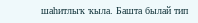шаһитлыҡ ҡыла. Башта былай тип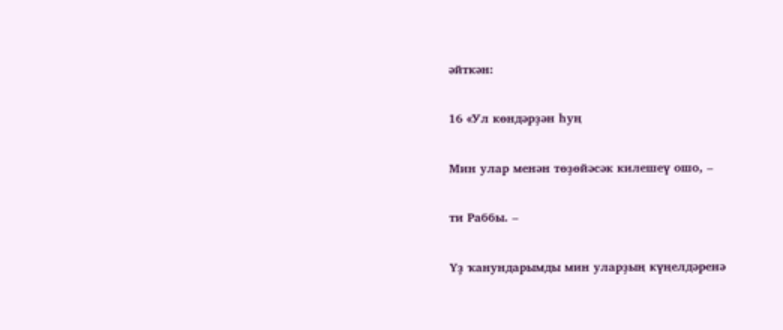әйткән:

16 «Ул көндәрҙән һуң

Мин улар менән төҙөйәсәк килешеү ошо, –

ти Раббы. –

Үҙ ҡанундарымды мин уларҙың күңелдәренә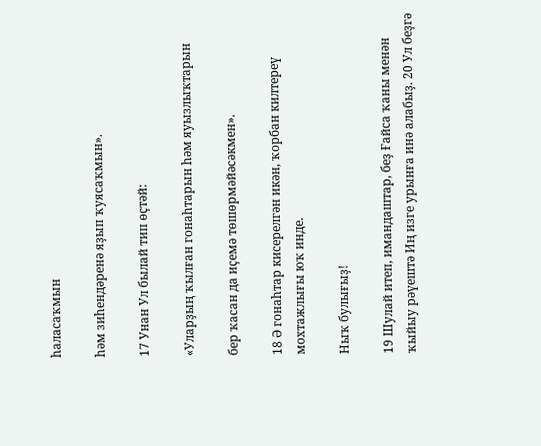һаласаҡмын

һәм зиһендәренә яҙып ҡуясаҡмын».

17 Унан Ул былай тип өҫтәй:

«Уларҙың ҡылған гонаһтарын һәм яуызлыҡтарын

бер ҡасан да иҫемә төшөрмәйәсәкмен».

18 Ә гонаһтар кисерелгән икән, ҡорбан килтереү мохтажлығы юҡ инде.

Ныҡ булығыҙ!

19 Шулай итеп, имандаштар, беҙ Ғайса ҡаны менән ҡыйыу рәүештә Иң изге урынға инә алабыҙ. 20 Ул беҙгә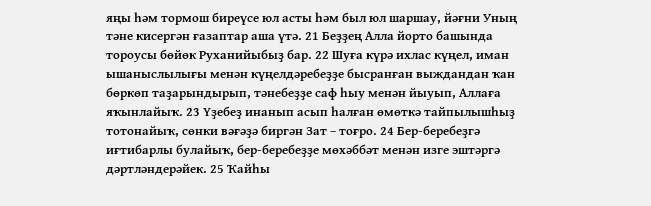яңы һәм тормош биреүсе юл асты һәм был юл шаршау, йәғни Уның тәне кисергән ғазаптар аша үтә. 21 Беҙҙең Алла йорто башында тороусы бөйөк Руханийыбыҙ бар. 22 Шуға күрә ихлас күңел, иман ышаныслылығы менән күңелдәребеҙҙе бысранған выждандан ҡан бөркөп таҙарындырып, тәнебеҙҙе саф һыу менән йыуып, Аллаға яҡынлайыҡ. 23 Үҙебеҙ инанып асып һалған өмөткә тайпылышһыҙ тотонайыҡ, сөнки вәғәҙә биргән Зат – тоғро. 24 Бер-беребеҙгә иғтибарлы булайыҡ, бер-беребеҙҙе мөхәббәт менән изге эштәргә дәртләндерәйек. 25 Ҡайһы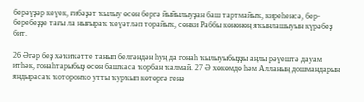берәүҙәр кеүек, ғибәҙәт ҡылыу өсөн бергә йыйылыуҙан баш тартмайыҡ, киреһенсә, бер-беребеҙҙе тағы ла нығыраҡ ҡеүәтләп торайыҡ, сөнки Раббы көнөнөң яҡынлашыуын күрәбеҙ бит.

26 Әгәр беҙ хәҡиҡәтте танып белгәндән һуң да гонаһ ҡылыуыбыҙҙы аңлы рәүештә дауам итһәк, гонаһтарыбыҙ өсөн башҡаса ҡорбан ҡалмай. 27 Ә хөкөмдө һәм Алланың дошмандарын яндырасаҡ ҡоторонҡо утты ҡурҡып көтөргә генә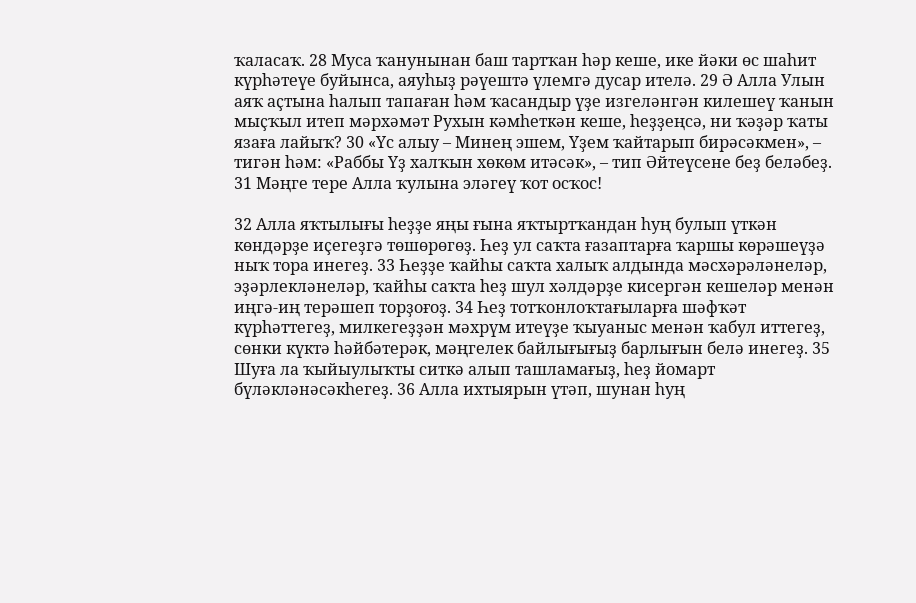ҡаласаҡ. 28 Муса ҡанунынан баш тартҡан һәр кеше, ике йәки өс шаһит күрһәтеүе буйынса, аяуһыҙ рәүештә үлемгә дусар ителә. 29 Ә Алла Улын аяҡ аҫтына һалып тапаған һәм ҡасандыр үҙе изгеләнгән килешеү ҡанын мыҫҡыл итеп мәрхәмәт Рухын кәмһеткән кеше, һеҙҙеңсә, ни ҡәҙәр ҡаты язаға лайыҡ? 30 «Үс алыу – Минең эшем, Үҙем ҡайтарып бирәсәкмен», – тигән һәм: «Раббы Үҙ халҡын хөкөм итәсәк», – тип Әйтеүсене беҙ беләбеҙ. 31 Мәңге тере Алла ҡулына эләгеү ҡот осҡос!

32 Алла яҡтылығы һеҙҙе яңы ғына яҡтыртҡандан һуң булып үткән көндәрҙе иҫегеҙгә төшөрөгөҙ. Һеҙ ул саҡта ғазаптарға ҡаршы көрәшеүҙә ныҡ тора инегеҙ. 33 Һеҙҙе ҡайһы саҡта халыҡ алдында мәсхәрәләнеләр, эҙәрлекләнеләр, ҡайһы саҡта һеҙ шул хәлдәрҙе кисергән кешеләр менән иңгә-иң терәшеп торҙоғоҙ. 34 Һеҙ тотҡонлоҡтағыларға шәфҡәт күрһәттегеҙ, милкегеҙҙән мәхрүм итеүҙе ҡыуаныс менән ҡабул иттегеҙ, сөнки күктә һәйбәтерәк, мәңгелек байлығығыҙ барлығын белә инегеҙ. 35 Шуға ла ҡыйыулыҡты ситкә алып ташламағыҙ, һеҙ йомарт бүләкләнәсәкһегеҙ. 36 Алла ихтыярын үтәп, шунан һуң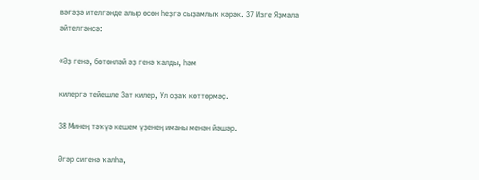вәғәҙә ителгәнде алыр өсөн һеҙгә сыҙамлыҡ кәрәк. 37 Изге Яҙмала әйтелгәнсә:

«Әҙ генә, бөтөнләй әҙ генә ҡалды, һәм

килергә тейешле Зат килер, Ул оҙаҡ көттөрмәҫ.

38 Минең тәҡүә кешем үҙенең иманы менән йәшәр.

Әгәр сигенә ҡалһа,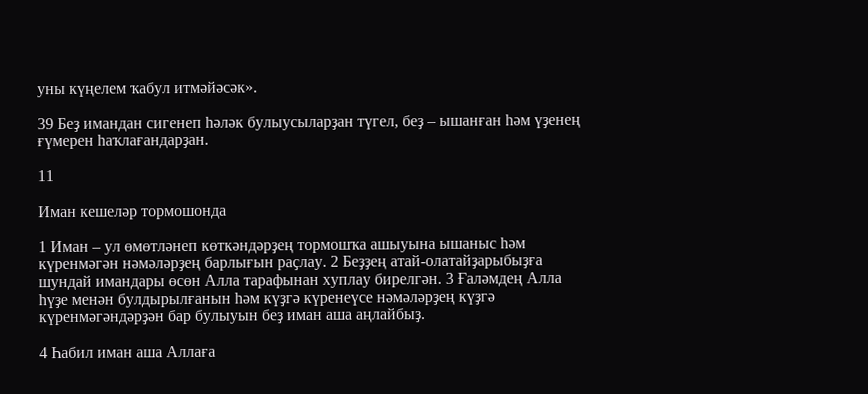уны күңелем ҡабул итмәйәсәк».

39 Беҙ имандан сигенеп һәләк булыусыларҙан түгел, беҙ – ышанған һәм үҙенең ғүмерен һаҡлағандарҙан.

11

Иман кешеләр тормошонда

1 Иман – ул өмөтләнеп көткәндәрҙең тормошҡа ашыуына ышаныс һәм күренмәгән нәмәләрҙең барлығын раҫлау. 2 Беҙҙең атай-олатайҙарыбыҙға шундай имандары өсөн Алла тарафынан хуплау бирелгән. 3 Ғаләмдең Алла һүҙе менән булдырылғанын һәм күҙгә күренеүсе нәмәләрҙең күҙгә күренмәгәндәрҙән бар булыуын беҙ иман аша аңлайбыҙ.

4 Һабил иман аша Аллаға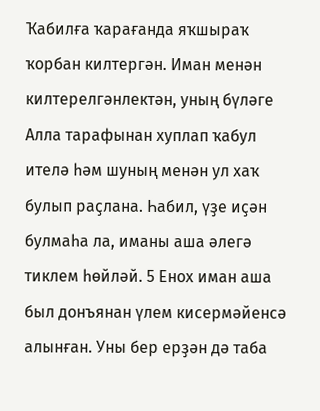Ҡабилға ҡарағанда яҡшыраҡ ҡорбан килтергән. Иман менән килтерелгәнлектән, уның бүләге Алла тарафынан хуплап ҡабул ителә һәм шуның менән ул хаҡ булып раҫлана. Һабил, үҙе иҫән булмаһа ла, иманы аша әлегә тиклем һөйләй. 5 Енох иман аша был донъянан үлем кисермәйенсә алынған. Уны бер ерҙән дә таба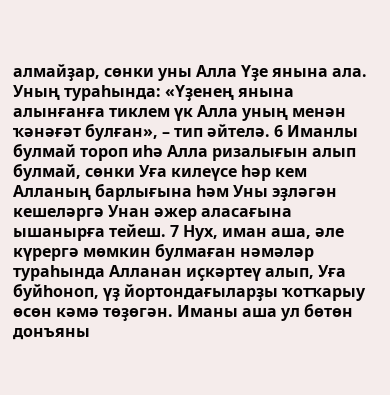алмайҙар, сөнки уны Алла Үҙе янына ала. Уның тураһында: «Үҙенең янына алынғанға тиклем үк Алла уның менән ҡәнәғәт булған», – тип әйтелә. 6 Иманлы булмай тороп иһә Алла ризалығын алып булмай, сөнки Уға килеүсе һәр кем Алланың барлығына һәм Уны эҙләгән кешеләргә Унан әжер аласағына ышанырға тейеш. 7 Нух, иман аша, әле күрергә мөмкин булмаған нәмәләр тураһында Алланан иҫкәртеү алып, Уға буйһоноп, үҙ йортондағыларҙы ҡотҡарыу өсөн кәмә төҙөгән. Иманы аша ул бөтөн донъяны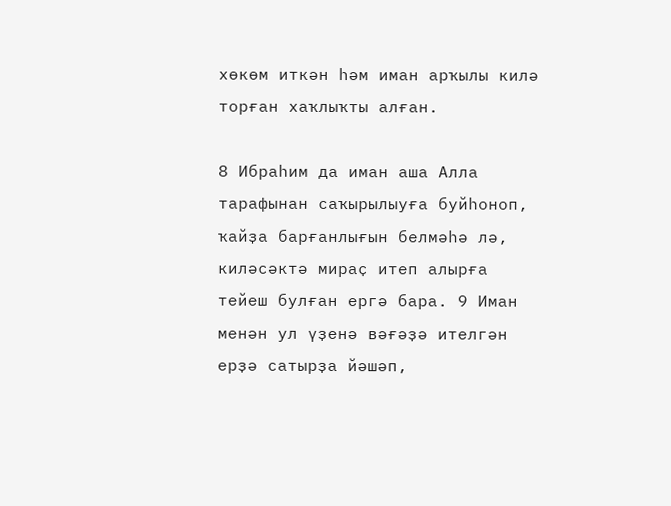хөкөм иткән һәм иман арҡылы килә торған хаҡлыҡты алған.

8 Ибраһим да иман аша Алла тарафынан саҡырылыуға буйһоноп, ҡайҙа барғанлығын белмәһә лә, киләсәктә мираҫ итеп алырға тейеш булған ергә бара. 9 Иман менән ул үҙенә вәғәҙә ителгән ерҙә сатырҙа йәшәп,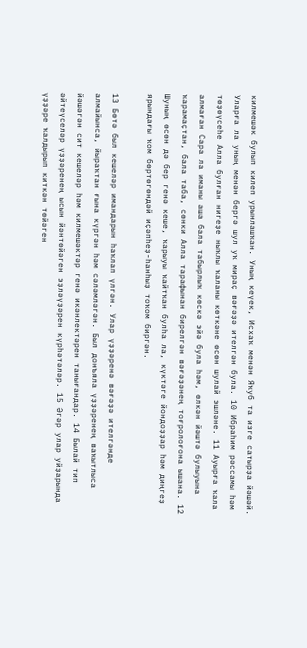килмешәк булып килеп урынлашҡан. Уның кеүек, Исхаҡ менән Яҡуб та изге сатырҙа йәшәй. Уларға ла уның менән бергә шул уҡ мираҫ вәғәҙә ителгән була. 10 Ибраһим рәссамы һәм төҙөүсеһе Алла булған нигеҙе ныҡлы ҡаланы көткәне өсөн шулай эшләне. 11 Ауырға ҡала алмаған Сара ла иманы аша бала табырлыҡ көскә эйә була һәм, өлкән йәштә булыуына ҡарамаҫтан, бала таба, сөнки Алла тарафынан бирелгән вәғәҙәнең тоғролоғона ышана. 12 Шуның өсөн дә бер генә кеше, ҡарыуы ҡайтҡан булһа ла, күктәге йондоҙҙар һәм диңгеҙ ярындағы ҡом бөртөгөндәй иҫәпһеҙ-һанһыҙ тоҡом биргән.

13 Бөтә был кешеләр имандарын һаҡлап үлгән. Улар үҙҙәренә вәғәҙә ителгәнде алмайынса, йыраҡтан ғына күргән һәм сәләмләгән. Был донъяла үҙҙәренең ваҡытлыса йәшәгән сит кешеләр һәм килмешәктәр генә икәнлектәрен танығандар. 14 Былай тип әйтеүселәр үҙҙәренең ысын йәнтөйәген эҙләүҙәрен күрһәтәләр. 15 Әгәр улар уйҙарында үҙҙәре ҡалдырып киткән төйәген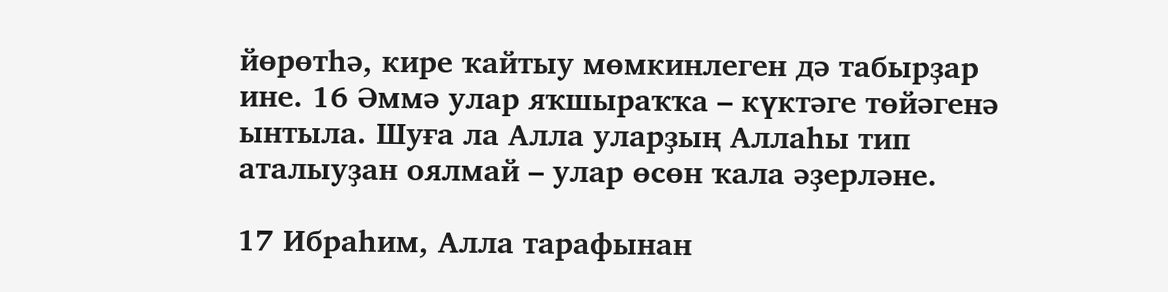йөрөтһә, кире ҡайтыу мөмкинлеген дә табырҙар ине. 16 Әммә улар яҡшыраҡҡа – күктәге төйәгенә ынтыла. Шуға ла Алла уларҙың Аллаһы тип аталыуҙан оялмай – улар өсөн ҡала әҙерләне.

17 Ибраһим, Алла тарафынан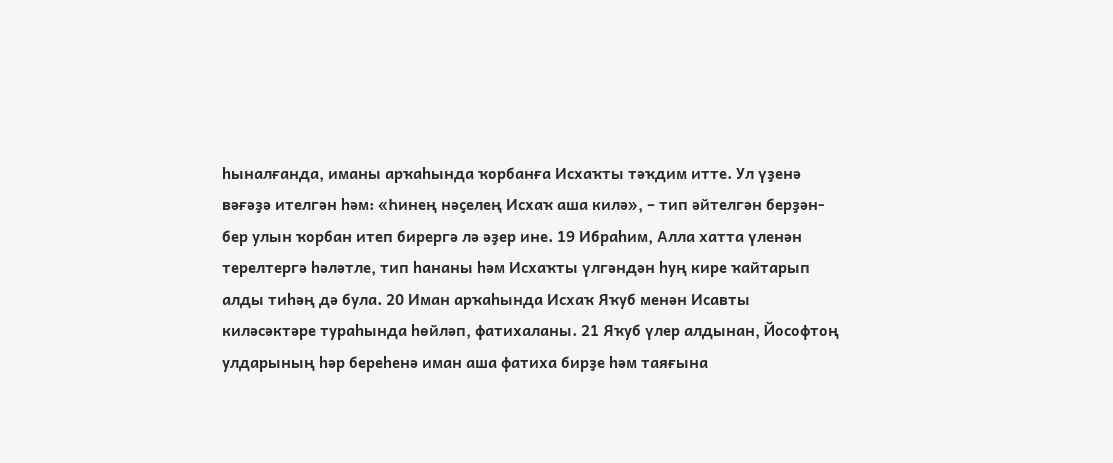һыналғанда, иманы арҡаһында ҡорбанға Исхаҡты тәҡдим итте. Ул үҙенә вәғәҙә ителгән һәм: «Һинең нәҫелең Исхаҡ аша килә», – тип әйтелгән берҙән-бер улын ҡорбан итеп бирергә лә әҙер ине. 19 Ибраһим, Алла хатта үленән терелтергә һәләтле, тип һананы һәм Исхаҡты үлгәндән һуң кире ҡайтарып алды тиһәң дә була. 20 Иман арҡаһында Исхаҡ Яҡуб менән Исавты киләсәктәре тураһында һөйләп, фатихаланы. 21 Яҡуб үлер алдынан, Йософтоң улдарының һәр береһенә иман аша фатиха бирҙе һәм таяғына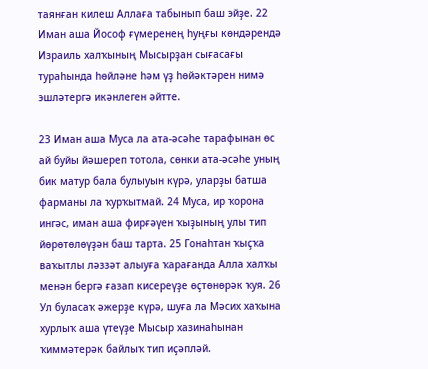таянған килеш Аллаға табынып баш эйҙе. 22 Иман аша Йософ ғүмеренең һуңғы көндәрендә Израиль халҡының Мысырҙан сығасағы тураһында һөйләне һәм үҙ һөйәктәрен нимә эшләтергә икәнлеген әйтте.

23 Иман аша Муса ла ата-әсәһе тарафынан өс ай буйы йәшереп тотола, сөнки ата-әсәһе уның бик матур бала булыуын күрә, уларҙы батша фарманы ла ҡурҡытмай. 24 Муса, ир ҡорона ингәс, иман аша фирғәүен ҡыҙының улы тип йөрөтөлөүҙән баш тарта. 25 Гонаһтан ҡыҫҡа ваҡытлы ләззәт алыуға ҡарағанда Алла халҡы менән бергә ғазап кисереүҙе өҫтөнөрәк ҡуя. 26 Ул буласаҡ әжерҙе күрә, шуға ла Мәсих хаҡына хурлыҡ аша үтеүҙе Мысыр хазинаһынан ҡиммәтерәк байлыҡ тип иҫәпләй.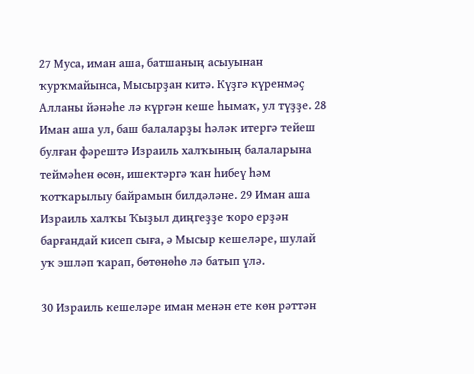27 Муса, иман аша, батшаның асыуынан ҡурҡмайынса, Мысырҙан китә. Күҙгә күренмәҫ Алланы йәнәһе лә күргән кеше һымаҡ, ул түҙҙе. 28 Иман аша ул, баш балаларҙы һәләк итергә тейеш булған фәрештә Израиль халҡының балаларына теймәһен өсөн, ишектәргә ҡан һибеү һәм ҡотҡарылыу байрамын билдәләне. 29 Иман аша Израиль халҡы Ҡыҙыл диңгеҙҙе ҡоро ерҙән барғандай кисеп сыға, ә Мысыр кешеләре, шулай уҡ эшләп ҡарап, бөтөнөһө лә батып үлә.

30 Израиль кешеләре иман менән ете көн рәттән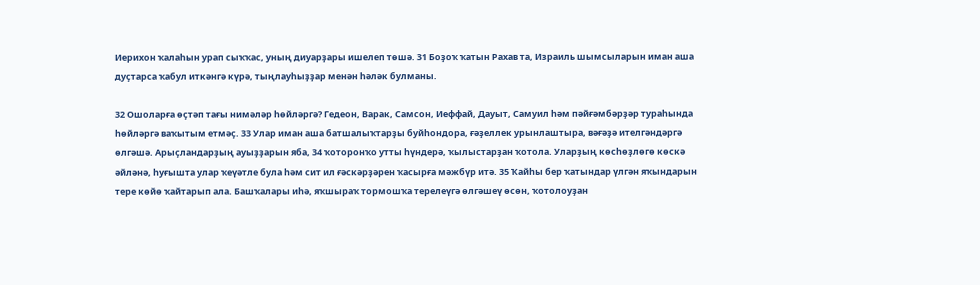Иерихон ҡалаһын урап сыҡҡас, уның диуарҙары ишелеп төшә. 31 Боҙоҡ ҡатын Рахав та, Израиль шымсыларын иман аша дуҫтарса ҡабул иткәнгә күрә, тыңлауһыҙҙар менән һәләк булманы.

32 Ошоларға өҫтәп тағы нимәләр һөйләргә? Гедеон, Варак, Самсон, Иеффай, Дауыт, Самуил һәм пәйғәмбәрҙәр тураһында һөйләргә ваҡытым етмәҫ. 33 Улар иман аша батшалыҡтарҙы буйһондора, ғәҙеллек урынлаштыра, вәғәҙә ителгәндәргә өлгәшә. Арыҫландарҙың ауыҙҙарын яба, 34 ҡоторонҡо утты һүндерә, ҡылыстарҙан ҡотола. Уларҙың көсһөҙлөгө көскә әйләнә, һуғышта улар ҡеүәтле була һәм сит ил ғәскәрҙәрен ҡасырға мәжбүр итә. 35 Ҡайһы бер ҡатындар үлгән яҡындарын тере көйө ҡайтарып ала. Башҡалары иһә, яҡшыраҡ тормошҡа терелеүгә өлгәшеү өсөн, ҡотолоуҙан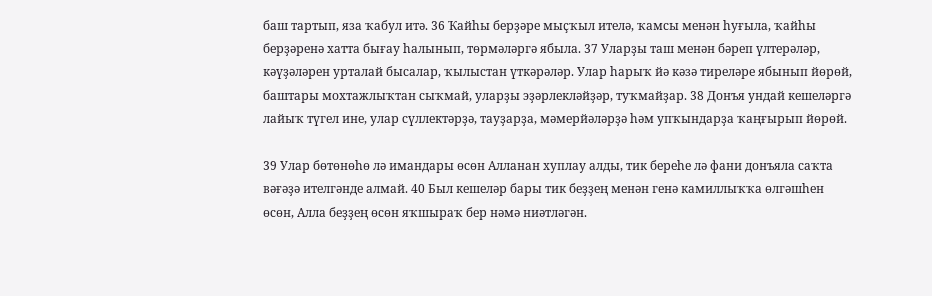баш тартып, яза ҡабул итә. 36 Ҡайһы берҙәре мыҫҡыл ителә, ҡамсы менән һуғыла, ҡайһы берҙәренә хатта бығау һалынып, төрмәләргә ябыла. 37 Уларҙы таш менән бәреп үлтерәләр, кәүҙәләрен урталай бысалар, ҡылыстан үткәрәләр. Улар һарыҡ йә кәзә тиреләре ябынып йөрөй, баштары мохтажлыҡтан сыҡмай, уларҙы эҙәрлекләйҙәр, туҡмайҙар. 38 Донъя ундай кешеләргә лайыҡ түгел ине, улар сүллектәрҙә, тауҙарҙа, мәмерйәләрҙә һәм упҡындарҙа ҡаңғырып йөрөй.

39 Улар бөтөнөһө лә имандары өсөн Алланан хуплау алды, тик береһе лә фани донъяла саҡта вәғәҙә ителгәнде алмай. 40 Был кешеләр бары тик беҙҙең менән генә камиллыҡҡа өлгәшһен өсөн, Алла беҙҙең өсөн яҡшыраҡ бер нәмә ниәтләгән.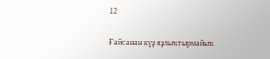12

Ғайсанан күҙ яҙлыҡтырмайыҡ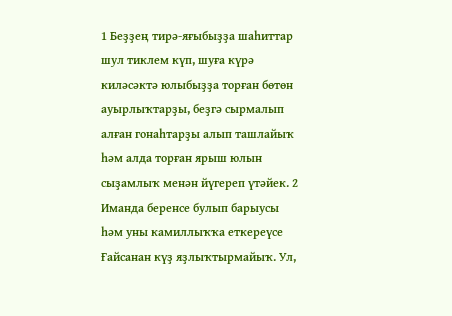1 Беҙҙең тирә-яғыбыҙҙа шаһиттар шул тиклем күп, шуға күрә киләсәктә юлыбыҙҙа торған бөтөн ауырлыҡтарҙы, беҙгә сырмалып алған гонаһтарҙы алып ташлайыҡ һәм алда торған ярыш юлын сыҙамлыҡ менән йүгереп үтәйек. 2 Иманда беренсе булып барыусы һәм уны камиллыҡҡа еткереүсе Ғайсанан күҙ яҙлыҡтырмайыҡ. Ул,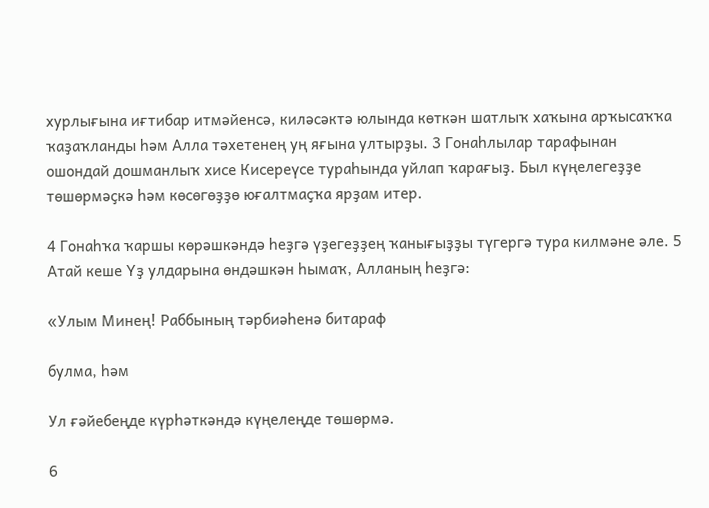хурлығына иғтибар итмәйенсә, киләсәктә юлында көткән шатлыҡ хаҡына арҡысаҡҡа ҡаҙаҡланды һәм Алла тәхетенең уң яғына ултырҙы. 3 Гонаһлылар тарафынан ошондай дошманлыҡ хисе Кисереүсе тураһында уйлап ҡарағыҙ. Был күңелегеҙҙе төшөрмәҫкә һәм көсөгөҙҙө юғалтмаҫҡа ярҙам итер.

4 Гонаһҡа ҡаршы көрәшкәндә һеҙгә үҙегеҙҙең ҡанығыҙҙы түгергә тура килмәне әле. 5 Атай кеше Үҙ улдарына өндәшкән һымаҡ, Алланың һеҙгә:

«Улым Минең! Раббының тәрбиәһенә битараф

булма, һәм

Ул ғәйебеңде күрһәткәндә күңелеңде төшөрмә.

6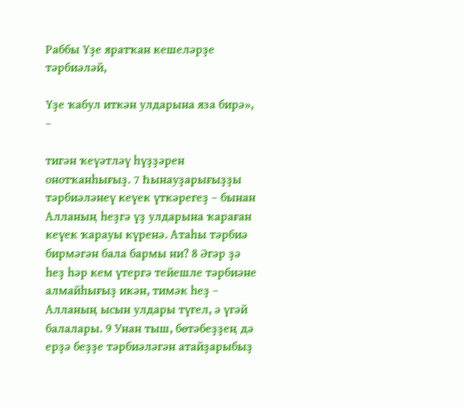Раббы Үҙе яратҡан кешеләрҙе тәрбиәләй,

Үҙе ҡабул иткән улдарына яза бирә», –

тигән ҡеүәтләү һүҙҙәрен онотҡанһығыҙ. 7 Һынауҙарығыҙҙы тәрбиәләнеү кеүек үткәрегеҙ – бынан Алланың һеҙгә үҙ улдарына ҡараған кеүек ҡарауы күренә. Атаһы тәрбиә бирмәгән бала бармы ни? 8 Әгәр ҙә һеҙ һәр кем үтергә тейешле тәрбиәне алмайһығыҙ икән, тимәк һеҙ – Алланың ысын улдары түгел, ә үгәй балалары. 9 Унан тыш, бөтәбеҙҙең дә ерҙә беҙҙе тәрбиәләгән атайҙарыбыҙ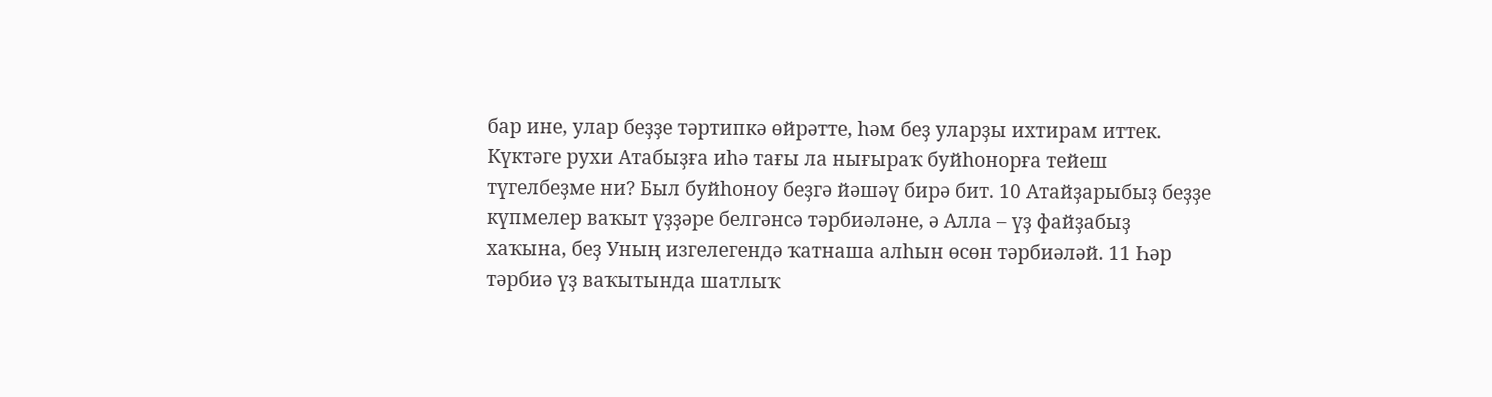бар ине, улар беҙҙе тәртипкә өйрәтте, һәм беҙ уларҙы ихтирам иттек. Күктәге рухи Атабыҙға иһә тағы ла нығыраҡ буйһонорға тейеш түгелбеҙме ни? Был буйһоноу беҙгә йәшәү бирә бит. 10 Атайҙарыбыҙ беҙҙе күпмелер ваҡыт үҙҙәре белгәнсә тәрбиәләне, ә Алла – үҙ файҙабыҙ хаҡына, беҙ Уның изгелегендә ҡатнаша алһын өсөн тәрбиәләй. 11 Һәр тәрбиә үҙ ваҡытында шатлыҡ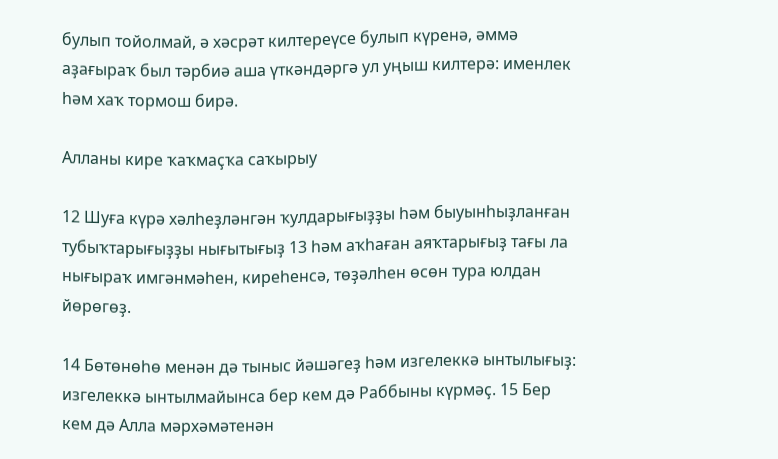булып тойолмай, ә хәсрәт килтереүсе булып күренә, әммә аҙағыраҡ был тәрбиә аша үткәндәргә ул уңыш килтерә: именлек һәм хаҡ тормош бирә.

Алланы кире ҡаҡмаҫҡа саҡырыу

12 Шуға күрә хәлһеҙләнгән ҡулдарығыҙҙы һәм быуынһыҙланған тубыҡтарығыҙҙы нығытығыҙ 13 һәм аҡһаған аяҡтарығыҙ тағы ла нығыраҡ имгәнмәһен, киреһенсә, төҙәлһен өсөн тура юлдан йөрөгөҙ.

14 Бөтөнөһө менән дә тыныс йәшәгеҙ һәм изгелеккә ынтылығыҙ: изгелеккә ынтылмайынса бер кем дә Раббыны күрмәҫ. 15 Бер кем дә Алла мәрхәмәтенән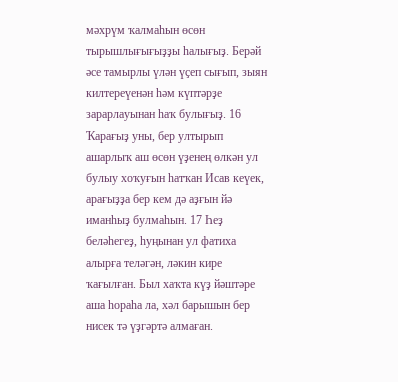мәхрүм ҡалмаһын өсөн тырышлығығыҙҙы һалығыҙ. Берәй әсе тамырлы үлән үҫеп сығып, зыян килтереүенән һәм күптәрҙе зарарлауынан һаҡ булығыҙ. 16 Ҡарағыҙ уны, бер ултырып ашарлыҡ аш өсөн үҙенең өлкән ул булыу хоҡуғын һатҡан Исав кеүек, арағыҙҙа бер кем дә аҙғын йә иманһыҙ булмаһын. 17 Һеҙ беләһегеҙ, һуңынан ул фатиха алырға теләгән, ләкин кире ҡағылған. Был хаҡта күҙ йәштәре аша һораһа ла, хәл барышын бер нисек тә үҙгәртә алмаған.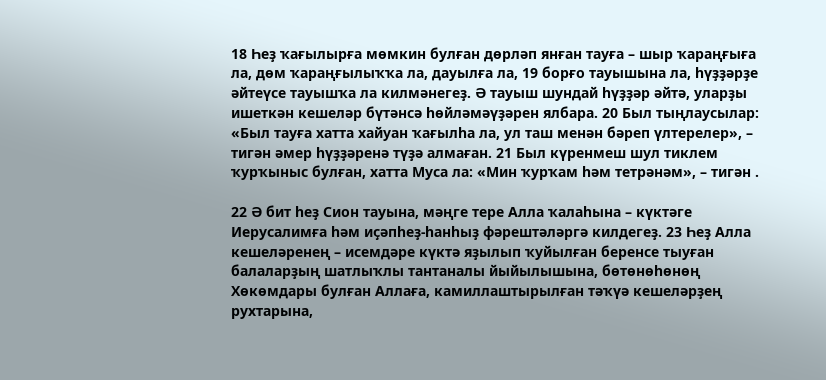18 Һеҙ ҡағылырға мөмкин булған дөрләп янған тауға – шыр ҡараңғыға ла, дөм ҡараңғылыҡҡа ла, дауылға ла, 19 борғо тауышына ла, һүҙҙәрҙе әйтеүсе тауышҡа ла килмәнегеҙ. Ә тауыш шундай һүҙҙәр әйтә, уларҙы ишеткән кешеләр бүтәнсә һөйләмәүҙәрен ялбара. 20 Был тыңлаусылар: «Был тауға хатта хайуан ҡағылһа ла, ул таш менән бәреп үлтерелер», – тигән әмер һүҙҙәренә түҙә алмаған. 21 Был күренмеш шул тиклем ҡурҡыныс булған, хатта Муса ла: «Мин ҡурҡам һәм тетрәнәм», – тигән .

22 Ә бит һеҙ Сион тауына, мәңге тере Алла ҡалаһына – күктәге Иерусалимға һәм иҫәпһеҙ-һанһыҙ фәрештәләргә килдегеҙ. 23 Һеҙ Алла кешеләренең – исемдәре күктә яҙылып ҡуйылған беренсе тыуған балаларҙың шатлыҡлы тантаналы йыйылышына, бөтөнөһөнөң Хөкөмдары булған Аллаға, камиллаштырылған тәҡүә кешеләрҙең рухтарына,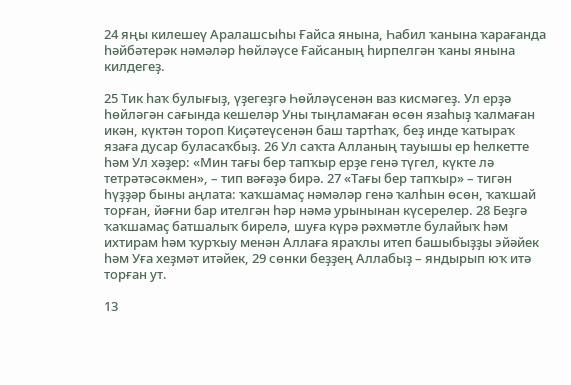24 яңы килешеү Аралашсыһы Ғайса янына, Һабил ҡанына ҡарағанда һәйбәтерәк нәмәләр һөйләүсе Ғайсаның һирпелгән ҡаны янына килдегеҙ.

25 Тик һаҡ булығыҙ, үҙегеҙгә Һөйләүсенән ваз кисмәгеҙ. Ул ерҙә һөйләгән сағында кешеләр Уны тыңламаған өсөн язаһыҙ ҡалмаған икән, күктән тороп Киҫәтеүсенән баш тартһаҡ, беҙ инде ҡатыраҡ язаға дусар буласаҡбыҙ. 26 Ул саҡта Алланың тауышы ер һелкетте һәм Ул хәҙер: «Мин тағы бер тапҡыр ерҙе генә түгел, күкте лә тетрәтәсәкмен», – тип вәғәҙә бирә. 27 «Тағы бер тапҡыр» – тигән һүҙҙәр быны аңлата: ҡаҡшамаҫ нәмәләр генә ҡалһын өсөн, ҡаҡшай торған, йәғни бар ителгән һәр нәмә урынынан күсерелер. 28 Беҙгә ҡаҡшамаҫ батшалыҡ бирелә, шуға күрә рәхмәтле булайыҡ һәм ихтирам һәм ҡурҡыу менән Аллаға яраҡлы итеп башыбыҙҙы эйәйек һәм Уға хеҙмәт итәйек, 29 сөнки беҙҙең Аллабыҙ – яндырып юҡ итә торған ут.

13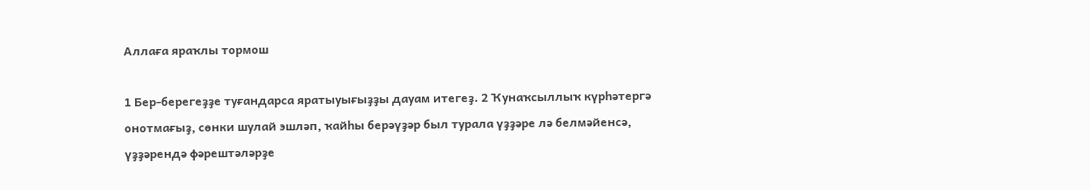Аллаға яраҡлы тормош

1 Бер-берегеҙҙе туғандарса яратыуығыҙҙы дауам итегеҙ. 2 Ҡунаҡсыллыҡ күрһәтергә онотмағыҙ, сөнки шулай эшләп, ҡайһы берәүҙәр был турала үҙҙәре лә белмәйенсә, үҙҙәрендә фәрештәләрҙе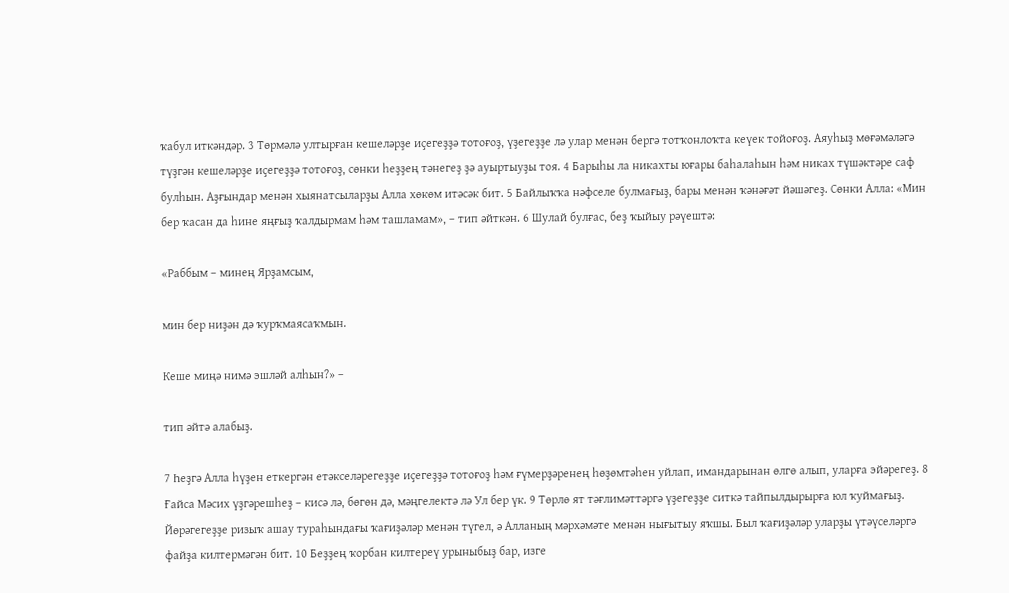ҡабул иткәндәр. 3 Төрмәлә ултырған кешеләрҙе иҫегеҙҙә тотоғоҙ, үҙегеҙҙе лә улар менән бергә тотҡонлоҡта кеүек тойоғоҙ. Аяуһыҙ мөғәмәләгә түҙгән кешеләрҙе иҫегеҙҙә тотоғоҙ, сөнки һеҙҙең тәнегеҙ ҙә ауыртыуҙы тоя. 4 Барыһы ла никахты юғары баһалаһын һәм никах түшәктәре саф булһын. Аҙғындар менән хыянатсыларҙы Алла хөкөм итәсәк бит. 5 Байлыҡҡа нәфселе булмағыҙ, бары менән ҡәнәғәт йәшәгеҙ. Сөнки Алла: «Мин бер ҡасан да һине яңғыҙ ҡалдырмам һәм ташламам», – тип әйткән. 6 Шулай булғас, беҙ ҡыйыу рәүештә:

«Раббым – минең Ярҙамсым,

мин бер ниҙән дә ҡурҡмаясаҡмын.

Кеше миңә нимә эшләй алһын?» –

тип әйтә алабыҙ.

7 Һеҙгә Алла һүҙен еткергән етәкселәрегеҙҙе иҫегеҙҙә тотоғоҙ һәм ғүмерҙәренең һөҙөмтәһен уйлап, имандарынан өлгө алып, уларға эйәрегеҙ. 8 Ғайса Мәсих үҙгәрешһеҙ – кисә лә, бөгөн дә, мәңгелектә лә Ул бер үк. 9 Төрлө ят тәғлимәттәргә үҙегеҙҙе ситкә тайпылдырырға юл ҡуймағыҙ. Йөрәгегеҙҙе ризыҡ ашау тураһындағы ҡағиҙәләр менән түгел, ә Алланың мәрхәмәте менән нығытыу яҡшы. Был ҡағиҙәләр уларҙы үтәүселәргә файҙа килтермәгән бит. 10 Беҙҙең ҡорбан килтереү урыныбыҙ бар, изге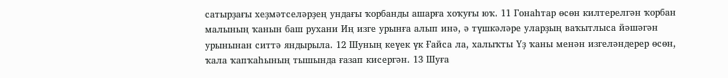сатырҙағы хеҙмәтселәрҙең ундағы ҡорбанды ашарға хоҡуғы юҡ. 11 Гонаһтар өсөн килтерелгән ҡорбан малының ҡанын баш рухани Иң изге урынға алып инә, ә түшкәләре уларҙың ваҡытлыса йәшәгән урынынан ситтә яндырыла. 12 Шуның кеүек үк Ғайса ла, халыҡты Үҙ ҡаны менән изгеләндерер өсөн, ҡала ҡапҡаһының тышында ғазап кисергән. 13 Шуға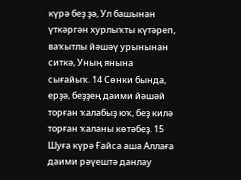күрә беҙ ҙә, Ул башынан үткәргән хурлыҡты күтәреп, ваҡытлы йәшәү урынынан ситкә, Уның янына сығайыҡ. 14 Сөнки бында, ерҙә, беҙҙең даими йәшәй торған ҡалабыҙ юҡ, беҙ килә торған ҡаланы көтәбеҙ. 15 Шуға күрә Ғайса аша Аллаға даими рәүештә данлау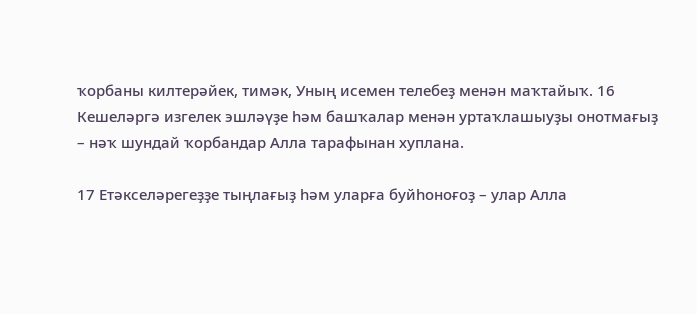ҡорбаны килтерәйек, тимәк, Уның исемен телебеҙ менән маҡтайыҡ. 16 Кешеләргә изгелек эшләүҙе һәм башҡалар менән уртаҡлашыуҙы онотмағыҙ – нәҡ шундай ҡорбандар Алла тарафынан хуплана.

17 Етәкселәрегеҙҙе тыңлағыҙ һәм уларға буйһоноғоҙ – улар Алла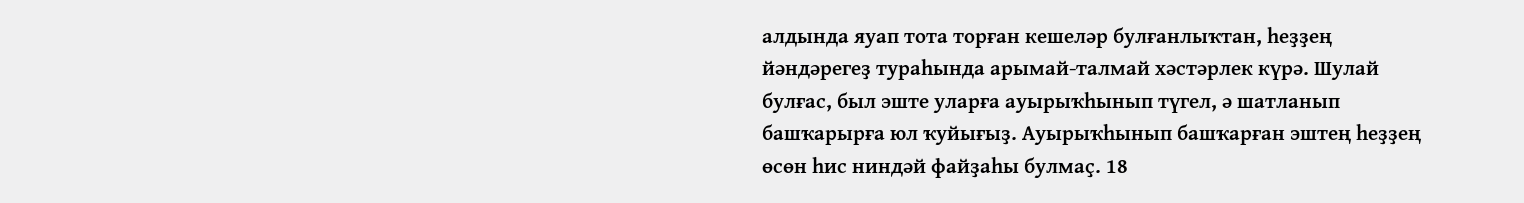алдында яуап тота торған кешеләр булғанлыҡтан, һеҙҙең йәндәрегеҙ тураһында арымай-талмай хәстәрлек күрә. Шулай булғас, был эште уларға ауырыҡһынып түгел, ә шатланып башҡарырға юл ҡуйығыҙ. Ауырыҡһынып башҡарған эштең һеҙҙең өсөн һис ниндәй файҙаһы булмаҫ. 18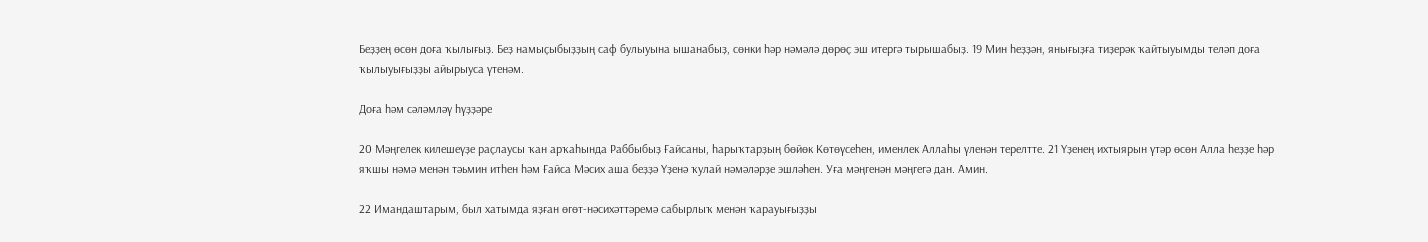Беҙҙең өсөн доға ҡылығыҙ. Беҙ намыҫыбыҙҙың саф булыуына ышанабыҙ, сөнки һәр нәмәлә дөрөҫ эш итергә тырышабыҙ. 19 Мин һеҙҙән, янығыҙға тиҙерәк ҡайтыуымды теләп доға ҡылыуығыҙҙы айырыуса үтенәм.

Доға һәм сәләмләү һүҙҙәре

20 Мәңгелек килешеүҙе раҫлаусы ҡан арҡаһында Раббыбыҙ Ғайсаны, һарыҡтарҙың бөйөк Көтөүсеһен, именлек Аллаһы үленән терелтте. 21 Үҙенең ихтыярын үтәр өсөн Алла һеҙҙе һәр яҡшы нәмә менән тәьмин итһен һәм Ғайса Мәсих аша беҙҙә Үҙенә ҡулай нәмәләрҙе эшләһен. Уға мәңгенән мәңгегә дан. Амин.

22 Имандаштарым, был хатымда яҙған өгөт-нәсихәттәремә сабырлыҡ менән ҡарауығыҙҙы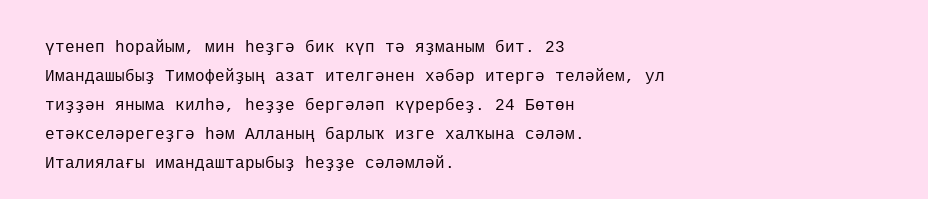үтенеп һорайым, мин һеҙгә бик күп тә яҙманым бит. 23 Имандашыбыҙ Тимофейҙың азат ителгәнен хәбәр итергә теләйем, ул тиҙҙән яныма килһә, һеҙҙе бергәләп күрербеҙ. 24 Бөтөн етәкселәрегеҙгә һәм Алланың барлыҡ изге халҡына сәләм. Италиялағы имандаштарыбыҙ һеҙҙе сәләмләй.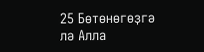25 Бөтөнөгөҙгә лә Алла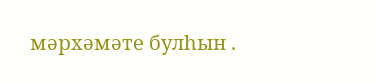мәрхәмәте булһын .